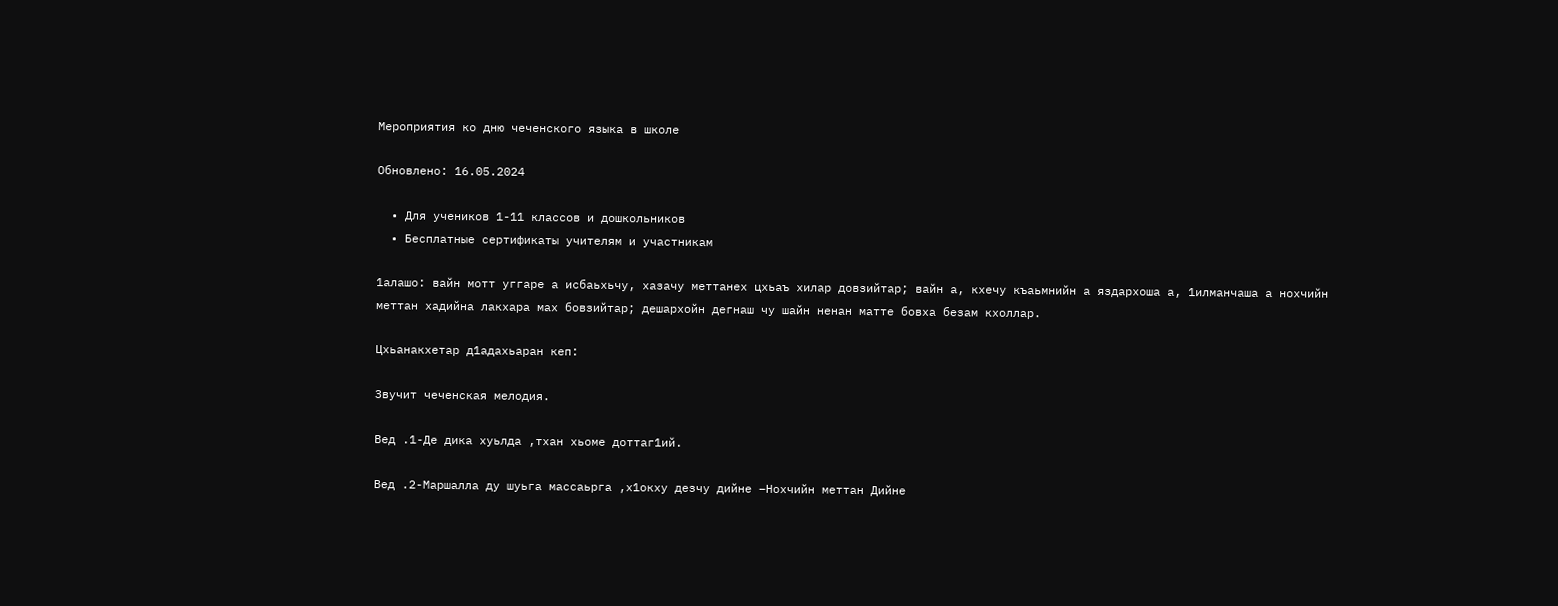Мероприятия ко дню чеченского языка в школе

Обновлено: 16.05.2024

  • Для учеников 1-11 классов и дошкольников
  • Бесплатные сертификаты учителям и участникам

1алашо: вайн мотт уггаре а исбаьхьчу, хазачу меттанех цхьаъ хилар довзийтар; вайн а, кхечу къаьмнийн а яздархоша а, 1илманчаша а нохчийн меттан хадийна лакхара мах бовзийтар; дешархойн дегнаш чу шайн ненан матте бовха безам кхоллар.

Цхьанакхетар д1адахьаран кеп:

Звучит чеченская мелодия.

Вед .1-Де дика хуьлда ,тхан хьоме доттаг1ий.

Вед .2-Маршалла ду шуьга массаьрга ,х1окху дезчу дийне –Нохчийн меттан Дийне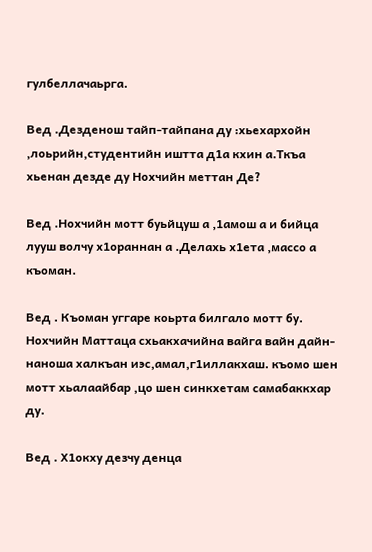гулбеллачаьрга.

Вед .Дезденош тайп-тайпана ду :хьехархойн ,лоьрийн,студентийн иштта д1а кхин а.Ткъа хьенан дезде ду Нохчийн меттан Де?

Вед .Нохчийн мотт буьйцуш а ,1амош а и бийца лууш волчу х1ораннан а .Делахь х1ета ,массо а къоман.

Вед . Къоман уггаре коьрта билгало мотт бу. Нохчийн Маттаца схьакхачийна вайга вайн дайн-наноша халкъан иэс,амал,г1иллакхаш. къомо шен мотт хьалаайбар ,цо шен синкхетам самабаккхар ду.

Вед . Х1окху дезчу денца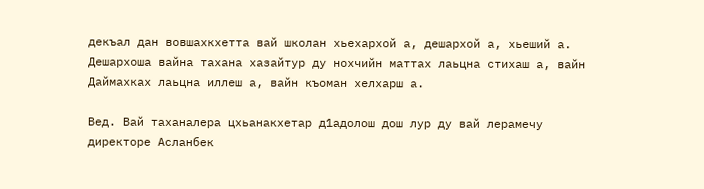декъал дан вовшахкхетта вай школан хьехархой а, дешархой а, хьеший а. Дешархоша вайна тахана хазайтур ду нохчийн маттах лаьцна стихаш а, вайн Даймахках лаьцна иллеш а, вайн къоман хелхарш а.

Вед. Вай таханалера цхьанакхетар д1адолош дош лур ду вай лерамечу директоре Асланбек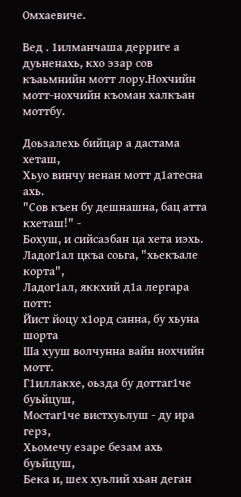Омхаевиче.

Вед . 1илманчаша дерриге а дуьненахь, кхо эзар сов къаьмнийн мотт лору.Нохчийн мотт-нохчийн къоман халкъан моттбу.

Доьзалехь бийцар а дастама хеташ,
Хьуо винчу ненан мотт д1атесна ахь.
"Сов къен бу дешнашна, бац атта кхеташ!" -
Бохуш, и сийсазбан ца хета иэхь.
Ладог1ал цкъа соьга, "хьекъале корта",
Ладог1ал, яккхий д1а лергара потт:
Йист йоцу х1орд санна, бу хьуна шорта
Ша хууш волчунна вайн нохчийн мотт.
Г1иллакхе, оьзда бу доттаг1че буьйцуш,
Мостаг1че вистхуьлуш - ду ира герз,
Хьомечу езаре безам ахь буьйцуш,
Бека и, шех хуьлий хьан деган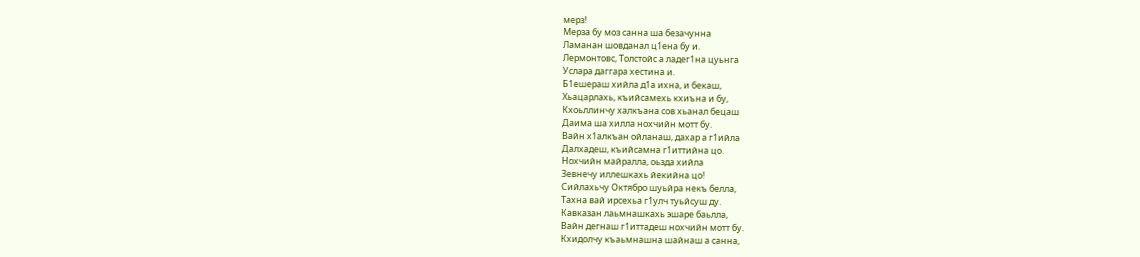мерз!
Мерза бу моз санна ша безачунна
Ламанан шовданал ц1ена бу и.
Лермонтовс, Толстойс а ладег1на цуьнга
Услара даггара хестина и.
Б1ешераш хийла д1а ихна, и бекаш,
Хьацарлахь, къийсамехь кхиъна и бу,
Кхоьллинчу халкъана сов хьанал бецаш
Даима ша хилла нохчийн мотт бу.
Вайн х1алкъан ойланаш, дахар а г1ийла
Далхадеш, къийсамна г1иттийна цо.
Нохчийн майралла, оьзда хийла
Зевнечу иллешкахь йекийна цо!
Сийлахьчу Октябро шуьйра некъ белла,
Тахна вай ирсехьа г1улч туьйсуш ду.
Кавказан лаьмнашкахь эшаре баьлла,
Вайн дегнаш г1иттадеш нохчийн мотт бу.
Кхидолчу къаьмнашна шайнаш а санна,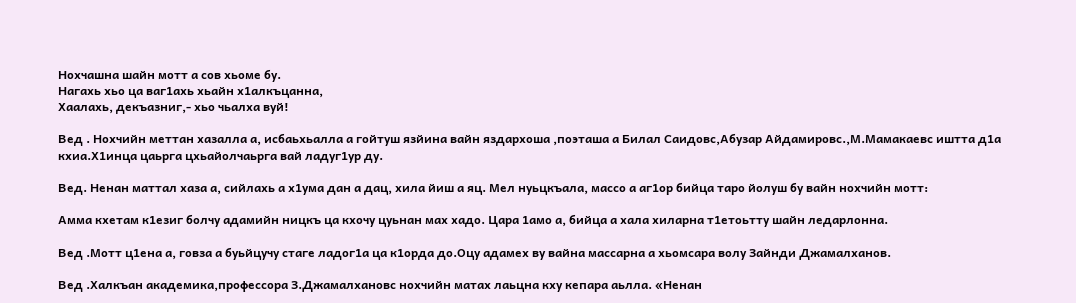Нохчашна шайн мотт а сов хьоме бу.
Нагахь хьо ца ваг1ахь хьайн х1алкъцанна,
Хаалахь, декъазниг,- хьо чьалха вуй!

Вед . Нохчийн меттан хазалла а, исбаьхьалла а гойтуш язйина вайн яздархоша ,поэташа а Билал Саидовс,Абузар Айдамировс.,М.Мамакаевс иштта д1а кхиа.Х1инца цаьрга цхьайолчаьрга вай ладуг1ур ду.

Вед. Ненан маттал хаза а, сийлахь а х1ума дан а дац, хила йиш а яц. Мел нуьцкъала, массо а аг1ор бийца таро йолуш бу вайн нохчийн мотт:

Амма кхетам к1езиг болчу адамийн ницкъ ца кхочу цуьнан мах хадо. Цара 1амо а, бийца а хала хиларна т1етоьтту шайн ледарлонна.

Вед .Мотт ц1ена а, говза а буьйцучу стаге ладог1а ца к1орда до.Оцу адамех ву вайна массарна а хьомсара волу Зайнди Джамалханов.

Вед .Халкъан академика,профессора З.Джамалхановс нохчийн матах лаьцна кху кепара аьлла. «Ненан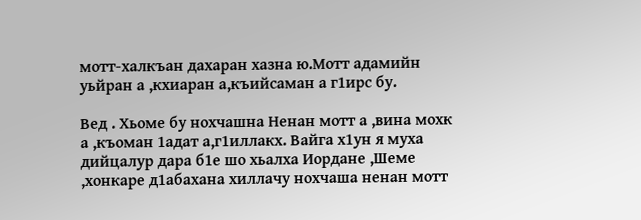мотт-халкъан дахаран хазна ю.Мотт адамийн уьйран а ,кхиаран а,къийсаман а г1ирс бу.

Вед . Хьоме бу нохчашна Ненан мотт а ,вина мохк а ,къоман 1адат а,г1иллакх. Вайга х1ун я муха дийцалур дара б1е шо хьалха Иордане ,Шеме ,хонкаре д1абахана хиллачу нохчаша ненан мотт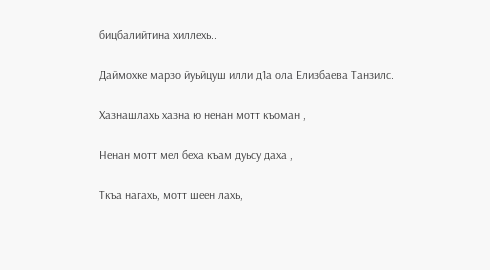бицбалийтина хиллехь..

Даймохке марзо йуьйцуш илли д1а ола Елизбаева Танзилс.

Хазнашлахь хазна ю ненан мотт къоман ,

Ненан мотт мел беха къам дуьсу даха ,

Ткъа нагахь, мотт шеен лахь,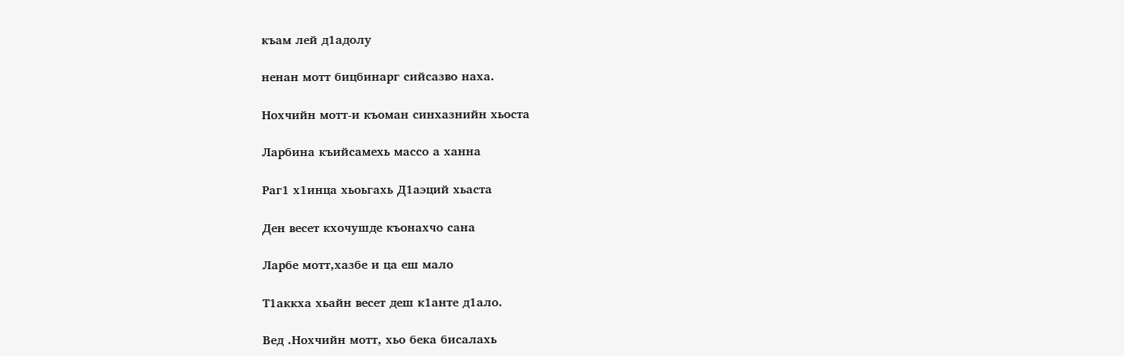къам лей д1адолу

ненан мотт бицбинарг сийсазво наха.

Нохчийн мотт-и къоман синхазнийн хьоста

Ларбина къийсамехь массо а ханна

Раг1 х1инца хьоьгахь Д1аэций хьаста

Ден весет кхочушде къонахчо сана

Ларбе мотт,хазбе и ца еш мало

Т1аккха хьайн весет деш к1анте д1ало.

Вед .Нохчийн мотт, хьо бека бисалахь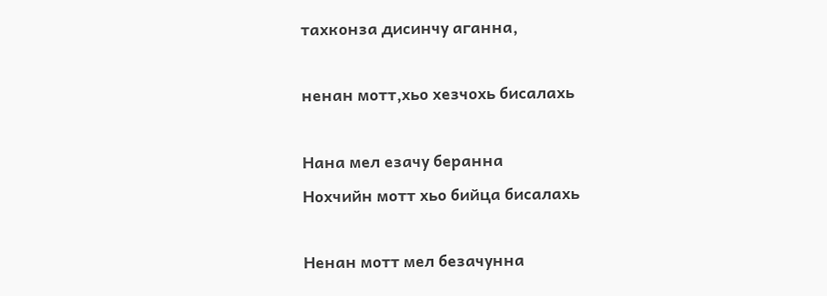тахконза дисинчу аганна,

ненан мотт,хьо хезчохь бисалахь

Нана мел езачу беранна
Нохчийн мотт хьо бийца бисалахь

Ненан мотт мел безачунна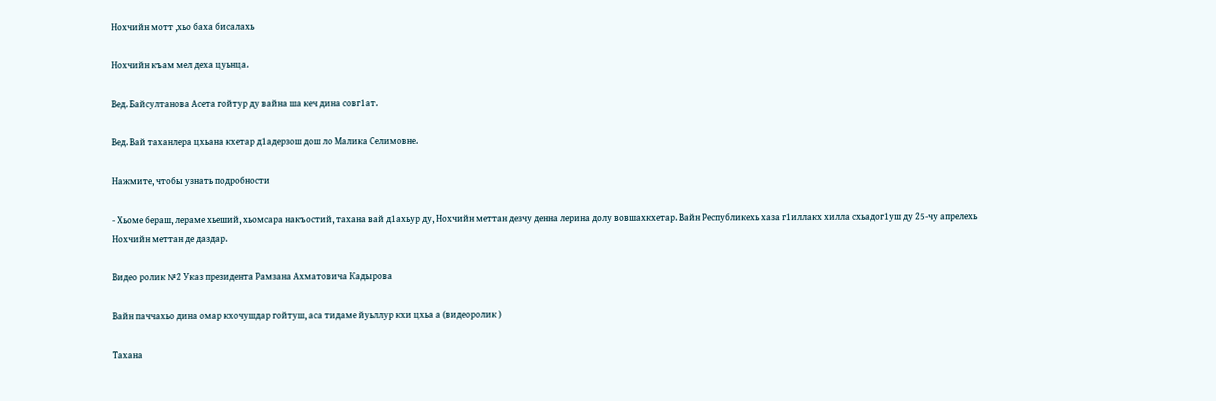Нохчийн мотт ,хьо баха бисалахь

Нохчийн къам мел деха цуьнца.

Вед. Байсултанова Асета гойтур ду вайна ша кеч дина совг1ат.

Вед. Вай таханлера цхьана кхетар д1адерзош дош ло Малика Селимовне.

Нажмите, чтобы узнать подробности

- Хьоме бераш, лераме хьеший, хьомсара накъостий, тахана вай д1ахьур ду, Нохчийн меттан дезчу денна лерина долу вовшахкхетар. Вайн Республикехь хаза г1иллакх хилла схьадог1уш ду 25-чу апрелехь Нохчийн меттан де даздар.

Видео ролик №2 Указ президента Рамзана Ахматовича Кадырова

Вайн паччахьо дина омар кхочушдар гойтуш, аса тидаме йуьллур кхи цхьа а (видеоролик )

Тахана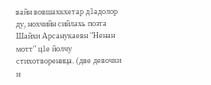вайн вовшахкхетар д1адолор ду, нохчийн сийлахь поэта Шайхи Арсанукаевн "Ненан мотт" ц1е йолчу стихотвореница. (две девочки и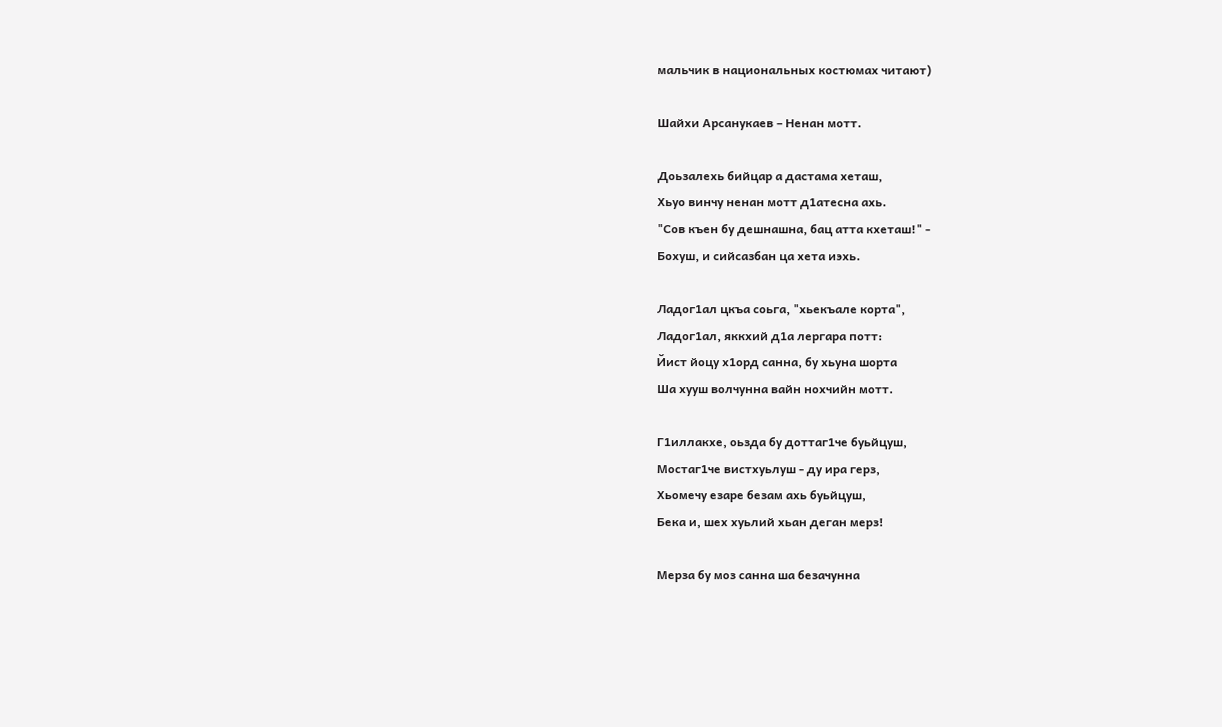мальчик в национальных костюмах читают)

Шайхи Арсанукаев – Ненан мотт.

Доьзалехь бийцар а дастама хеташ,
Хьуо винчу ненан мотт д1атесна ахь.
"Сов къен бу дешнашна, бац атта кхеташ!" -
Бохуш, и сийсазбан ца хета иэхь.

Ладог1ал цкъа соьга, "хьекъале корта",
Ладог1ал, яккхий д1а лергара потт:
Йист йоцу х1орд санна, бу хьуна шорта
Ша хууш волчунна вайн нохчийн мотт.

Г1иллакхе, оьзда бу доттаг1че буьйцуш,
Мостаг1че вистхуьлуш - ду ира герз,
Хьомечу езаре безам ахь буьйцуш,
Бека и, шех хуьлий хьан деган мерз!

Мерза бу моз санна ша безачунна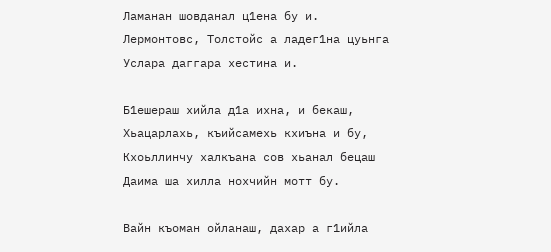Ламанан шовданал ц1ена бу и.
Лермонтовс, Толстойс а ладег1на цуьнга
Услара даггара хестина и.

Б1ешераш хийла д1а ихна, и бекаш,
Хьацарлахь, къийсамехь кхиъна и бу,
Кхоьллинчу халкъана сов хьанал бецаш
Даима ша хилла нохчийн мотт бу.

Вайн къоман ойланаш, дахар а г1ийла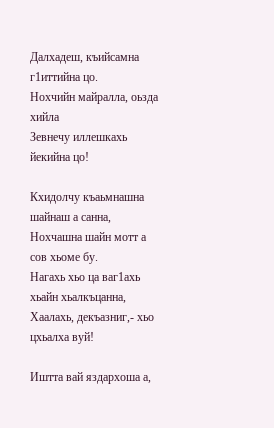Далхадеш, къийсамна г1иттийна цо.
Нохчийн майралла, оьзда хийла
Зевнечу иллешкахь йекийна цо!

Кхидолчу къаьмнашна шайнаш а санна,
Нохчашна шайн мотт а сов хьоме бу.
Нагахь хьо ца ваг1ахь хьайн хьалкъцанна,
Хаалахь, декъазниг,- хьо цхьалха вуй!

Иштта вай яздархоша а,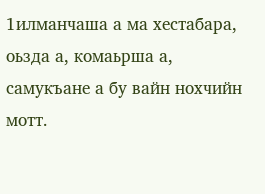1илманчаша а ма хестабара, оьзда а, комаьрша а, самукъане а бу вайн нохчийн мотт.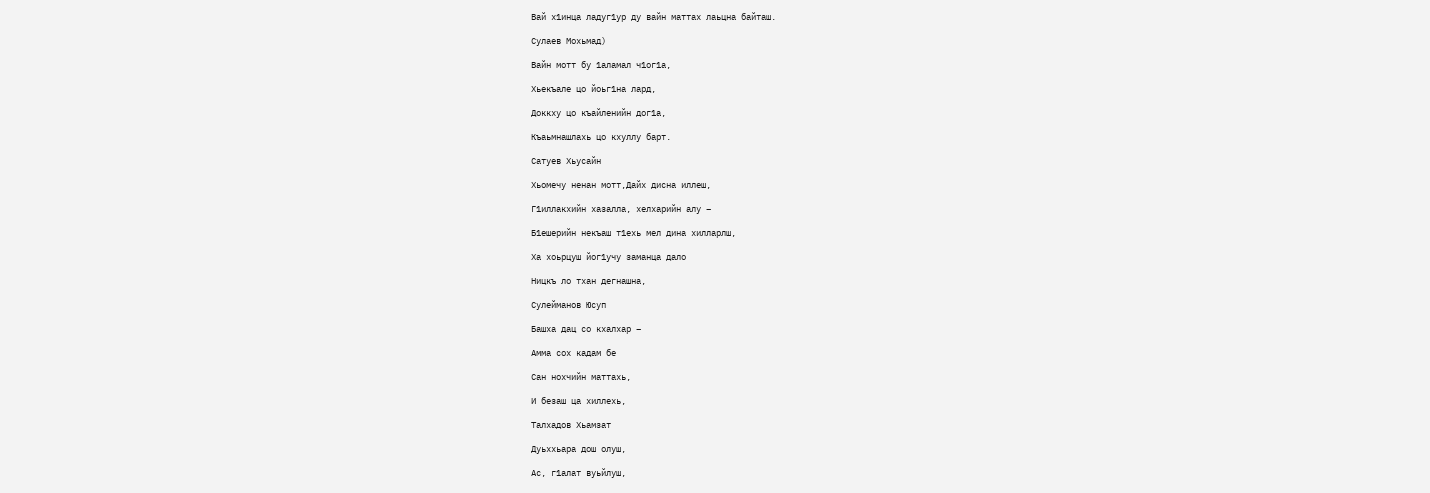Вай х1инца ладуг1ур ду вайн маттах лаьцна байташ.

Сулаев Мохьмад)

Вайн мотт бу 1аламал ч1ог1а,

Хьекъале цо йоьг1на лард,

Доккху цо къайленийн дог1а,

Къаьмнашлахь цо кхуллу барт.

Сатуев Хьусайн

Хьомечу ненан мотт,Дайх дисна иллеш,

Г1иллакхийн хазалла, хелхарийн алу –

Б1ешерийн некъаш т1ехь мел дина хилларлш,

Ха хоьрцуш йог1учу заманца дало

Ницкъ ло тхан дегнашна,

Сулейманов Юсуп

Башха дац со кхалхар –

Амма сох кадам бе

Сан нохчийн маттахь,

И безаш ца хиллехь,

Талхадов Хьамзат

Дуьххьара дош олуш,

Ас, г1алат вуьйлуш,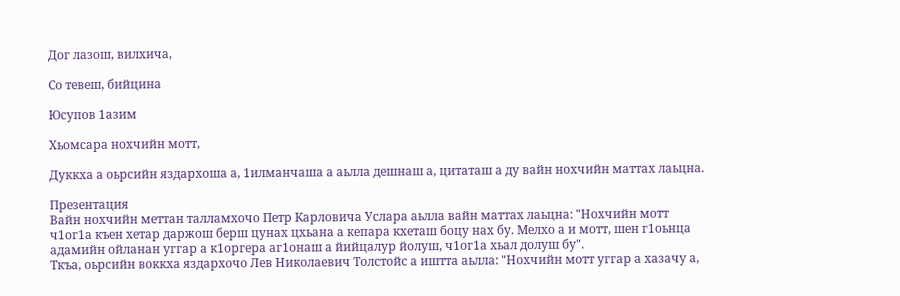Дог лазош, вилхича,

Со тевеш, бийцина

Юсупов 1азим

Хьомсара нохчийн мотт,

Дуккха а оьрсийн яздархоша а, 1илманчаша а аьлла дешнаш а, цитаташ а ду вайн нохчийн маттах лаьцна.

Презентация
Вайн нохчийн меттан талламхочо Петр Карловича Услара аьлла вайн маттах лаьцна: "Нохчийн мотт ч1ог1а къен хетар даржош берш цунах цхьана а кепара кхеташ боцу нах бу. Мелхо а и мотт, шен г1оьнца адамийн ойланан уггар а к1оргера аг1онаш а йийцалур йолуш, ч1ог1а хьал долуш бу".
Ткъа, оьрсийн воккха яздархочо Лев Николаевич Толстойс а иштта аьлла: "Нохчийн мотт уггар а хазачу а,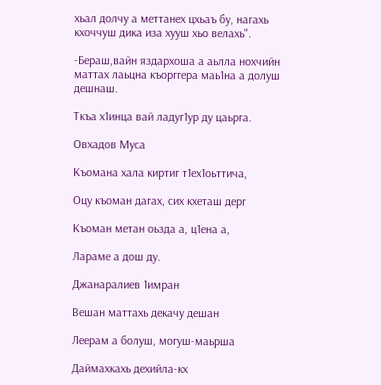хьал долчу а меттанех цхьаъ бу, нагахь кхоччуш дика иза хууш хьо велахь".

-Бераш,вайн яздархоша а аьлла нохчийн маттах лаьцна къорггера маь1на а долуш дешнаш.

Ткъа х1инца вай ладуг1ур ду цаьрга.

Овхадов Муса

Къомана хала киртиг т1ех1оьттича,

Оцу къоман дагах, сих кхеташ дерг

Къоман метан оьзда а, ц1ена а,

Лараме а дош ду.

Джанаралиев 1имран

Вешан маттахь декачу дешан

Леерам а болуш, могуш-маьрша

Даймахкахь дехийла-кх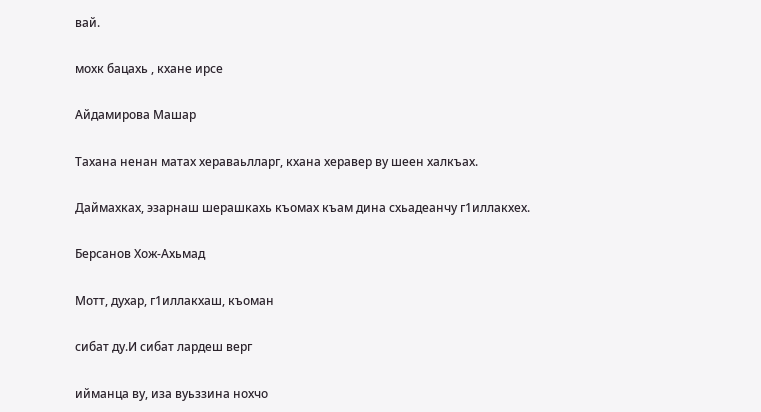вай.

мохк бацахь , кхане ирсе

Айдамирова Машар

Тахана ненан матах хераваьлларг, кхана херавер ву шеен халкъах.

Даймахках, эзарнаш шерашкахь къомах къам дина схьадеанчу г1иллакхех.

Берсанов Хож-Ахьмад

Мотт, духар, г1иллакхаш, къоман

сибат ду.И сибат лардеш верг

ийманца ву, иза вуьззина нохчо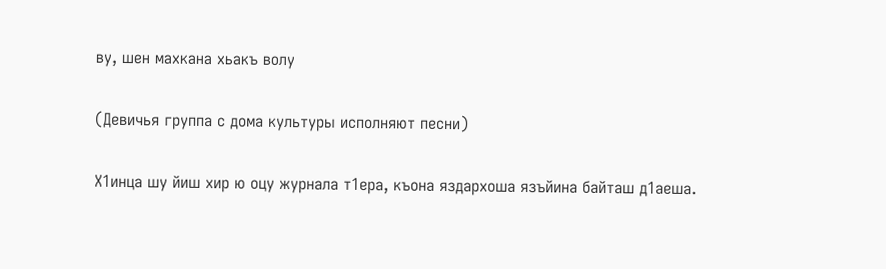ву, шен махкана хьакъ волу

(Девичья группа с дома культуры исполняют песни)

Х1инца шу йиш хир ю оцу журнала т1ера, къона яздархоша язъйина байташ д1аеша.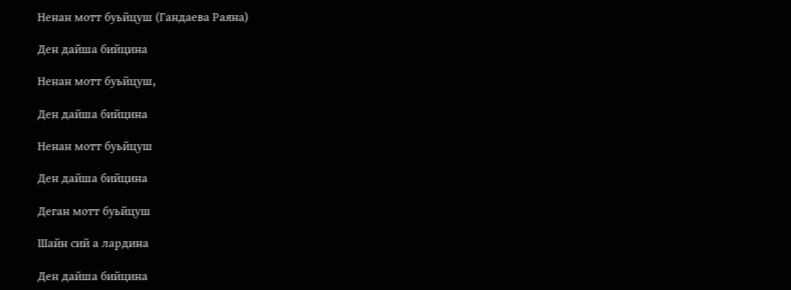Ненан мотт буьйцуш (Гандаева Раяна)

Ден дайша бийцина

Ненан мотт буьйцуш,

Ден дайша бийцина

Ненан мотт буьйцуш

Ден дайша бийцина

Деган мотт буьйцуш

Шайн сий а лардина

Ден дайша бийцина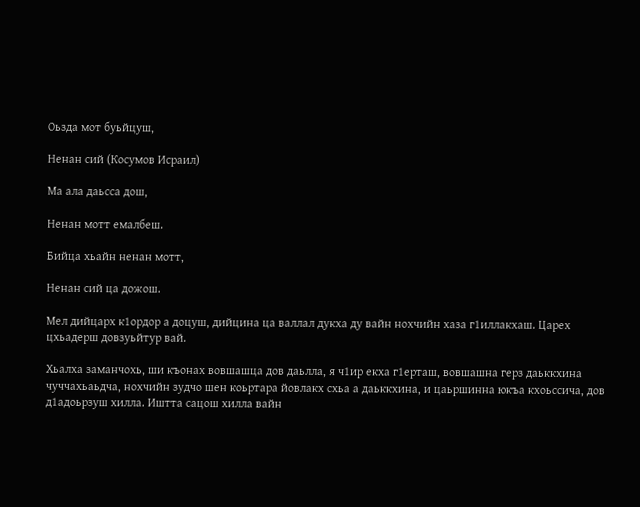Оьзда мот буьйцуш,

Ненан сий (Косумов Исраил)

Ма ала даьсса дош,

Ненан мотт емалбеш.

Бийца хьайн ненан мотт,

Ненан сий ца дожош.

Мел дийцарх к1ордор а доцуш, дийцина ца валлал дукха ду вайн нохчийн хаза г1иллакхаш. Царех цхьадерш довзуьйтур вай.

Хьалха заманчохь, ши къонах вовшашца дов даьлла, я ч1ир екха г1ерташ, вовшашна герз даьккхина чуччахьаьдча, нохчийн зудчо шен коьртара йовлакх схьа а даьккхина, и цаьршинна юкъа кхоьссича, дов д1адоьрзуш хилла. Иштта сацош хилла вайн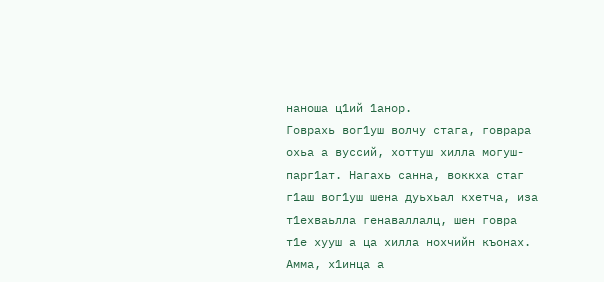наноша ц1ий 1анор.
Говрахь вог1уш волчу стага, говрара охьа а вуссий, хоттуш хилла могуш-парг1ат. Нагахь санна, воккха стаг г1аш вог1уш шена дуьхьал кхетча, иза т1ехваьлла генаваллалц, шен говра т1е хууш а ца хилла нохчийн къонах.
Амма, х1инца а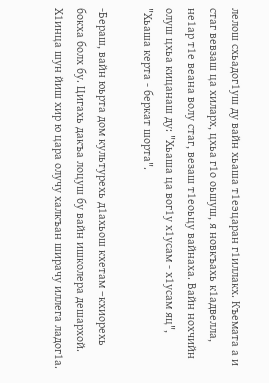лелош схьадог1уш ду вайн хьаша т1еэцаран г1иллакх. Къемата а и стаг вевзаш ца хиларх, цхьа г1о оьшуш, я новкъахь к1адвелла, не1ар т1е веана волу стаг, везаш т1еоьцу вайнаха. Вайн нохчийн олуш цхьа кицанаш ду: "Хьаша ца вог1у х1усам - х1усам яц", "Хьаша керта - беркат шорта".

-Бераш, вайн юьрта дом культурехь д1ахьош кхетам –кхиорехь бокха болх бу. Цигахь дакъа лоцуш бу вайн ишколера дешархой. Х1инца шун йиш хир ю цара олучу халкъан ширачу иллега ладог1а.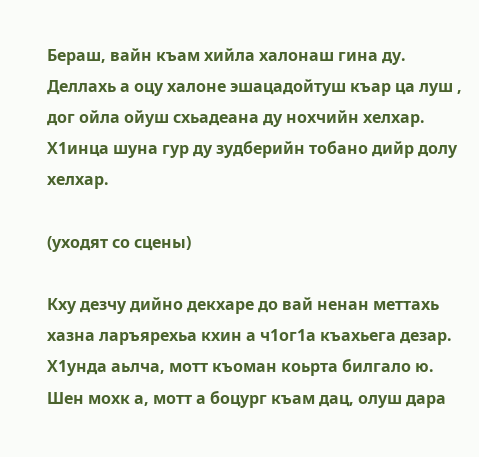Бераш, вайн къам хийла халонаш гина ду. Деллахь а оцу халоне эшацадойтуш къар ца луш , дог ойла ойуш схьадеана ду нохчийн хелхар. Х1инца шуна гур ду зудберийн тобано дийр долу хелхар.

(уходят со сцены)

Кху дезчу дийно декхаре до вай ненан меттахь хазна ларъярехьа кхин а ч1ог1а къахьега дезар. Х1унда аьлча, мотт къоман коьрта билгало ю. Шен мохк а, мотт а боцург къам дац, олуш дара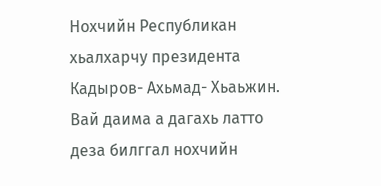Нохчийн Республикан хьалхарчу президента Кадыров- Ахьмад- Хьаьжин. Вай даима а дагахь латто деза билггал нохчийн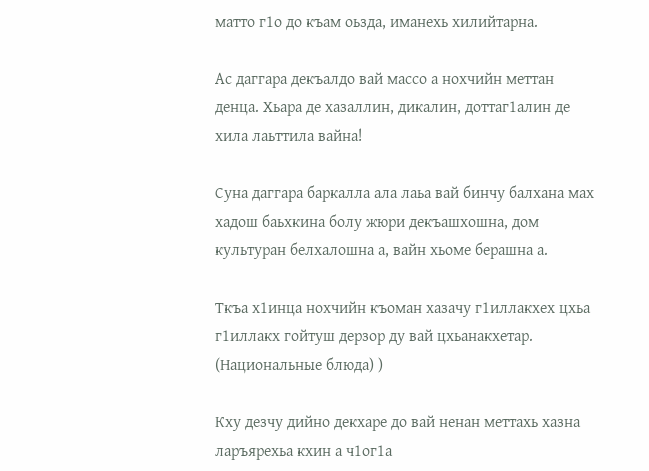матто г1о до къам оьзда, иманехь хилийтарна.

Ас даггара декъалдо вай массо а нохчийн меттан денца. Хьара де хазаллин, дикалин, доттаг1алин де хила лаьттила вайна!

Суна даггара баркалла ала лаьа вай бинчу балхана мах хадош баьхкина болу жюри декъашхошна, дом культуран белхалошна а, вайн хьоме берашна а.

Ткъа х1инца нохчийн къоман хазачу г1иллакхех цхьа г1иллакх гойтуш дерзор ду вай цхьанакхетар. (Национальные блюда) )

Кху дезчу дийно декхаре до вай ненан меттахь хазна ларъярехьа кхин а ч1ог1а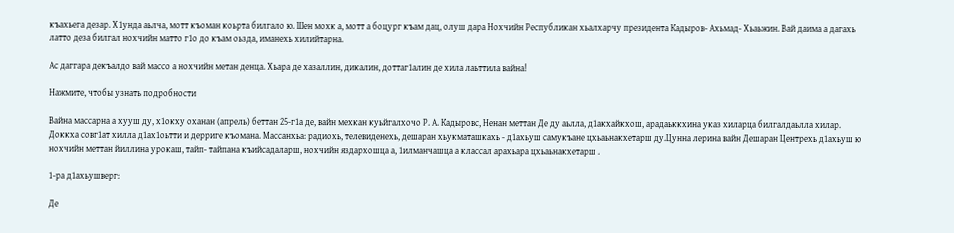къахьега дезар. Х1унда аьлча, мотт къоман коьрта билгало ю. Шен мохк а, мотт а боцург къам дац, олуш дара Нохчийн Республикан хьалхарчу президента Кадыров- Ахьмад- Хьаьжин. Вай даима а дагахь латто деза билгал нохчийн матто г1о до къам оьзда, иманехь хилийтарна.

Ас даггара декъалдо вай массо а нохчийн метан денца. Хьара де хазаллин, дикалин, доттаг1алин де хила лаьттила вайна!

Нажмите, чтобы узнать подробности

Вайна массарна а хууш ду, х1окху оханан (апрель) беттан 25-г1а де, вайн мехкан куьйгалхочо Р. А. Кадыровс, Ненан меттан Де ду аьлла, д1акхайкхош, арадаьккхина указ хиларца билгалдаьлла хилар. Доккха совг1ат хилла д1ах1оьтти и дерриге къомана. Массанхьа: радиохь, телевиденехь, дешаран хьукматашкахь - д1ахьуш самукъане цхьаьнакхетарш ду.Цунна лерина вайн Дешаран Центрехь д1ахьуш ю нохчийн меттан йиллина урокаш, тайп- тайпана къийсадаларш, нохчийн яздархошца а, 1илманчашца а классал арахьара цхьаьнакхетарш .

1-ра д1ахьушверг:

Де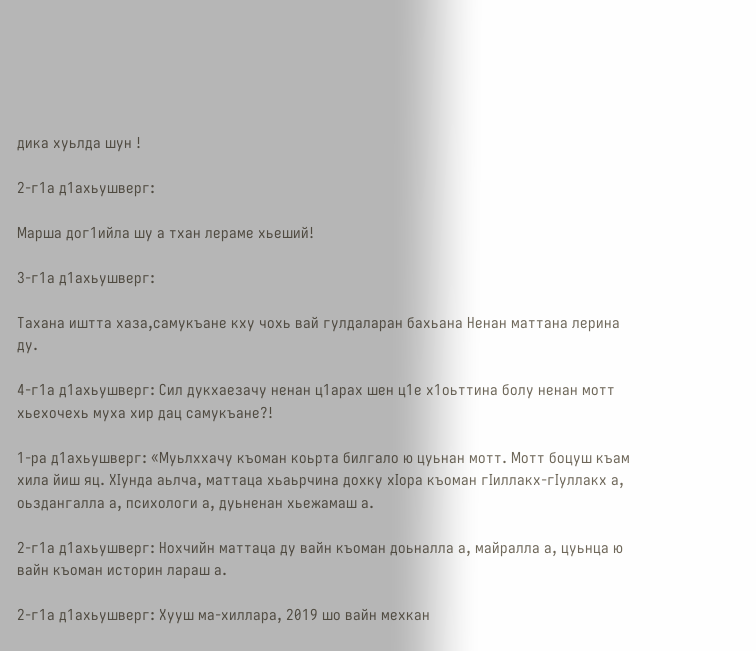дика хуьлда шун !

2-г1а д1ахьушверг:

Марша дог1ийла шу а тхан лераме хьеший!

3-г1а д1ахьушверг:

Тахана иштта хаза,самукъане кху чохь вай гулдаларан бахьана Ненан маттана лерина ду.

4-г1а д1ахьушверг: Сил дукхаезачу ненан ц1арах шен ц1е х1оьттина болу ненан мотт хьехочехь муха хир дац самукъане?!

1-ра д1ахьушверг: «Муьлххачу къоман коьрта билгало ю цуьнан мотт. Мотт боцуш къам хила йиш яц. ХIунда аьлча, маттаца хьаьрчина дохку хIора къоман гIиллакх-гIуллакх а, оьздангалла а, психологи а, дуьненан хьежамаш а.

2-г1а д1ахьушверг: Нохчийн маттаца ду вайн къоман доьналла а, майралла а, цуьнца ю вайн къоман историн лараш а.

2-г1а д1ахьушверг: Хууш ма-хиллара, 2019 шо вайн мехкан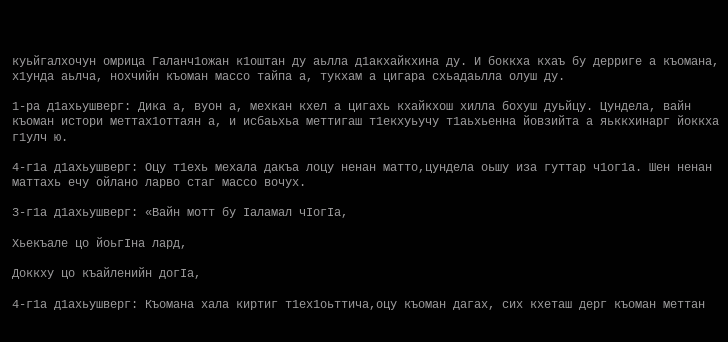куьйгалхочун омрица Галанч1ожан к1оштан ду аьлла д1акхайкхина ду. И боккха кхаъ бу дерриге а къомана, х1унда аьлча, нохчийн къоман массо тайпа а, тукхам а цигара схьадаьлла олуш ду.

1-ра д1ахьушверг: Дика а, вуон а, мехкан кхел а цигахь кхайкхош хилла бохуш дуьйцу. Цундела, вайн къоман истори меттах1оттаян а, и исбаьхьа меттигаш т1екхуьучу т1аьхьенна йовзийта а яьккхинарг йоккха г1улч ю.

4-г1а д1ахьушверг: Оцу т1ехь мехала дакъа лоцу ненан матто,цундела оьшу иза гуттар ч1ог1а. Шен ненан маттахь ечу ойлано ларво стаг массо вочух.

3-г1а д1ахьушверг: «Вайн мотт бу Iаламал чIогIа,

Хьекъале цо йоьгIна лард,

Доккху цо къайленийн догIа,

4-г1а д1ахьушверг: Къомана хала киртиг т1ех1оьттича,оцу къоман дагах, сих кхеташ дерг къоман меттан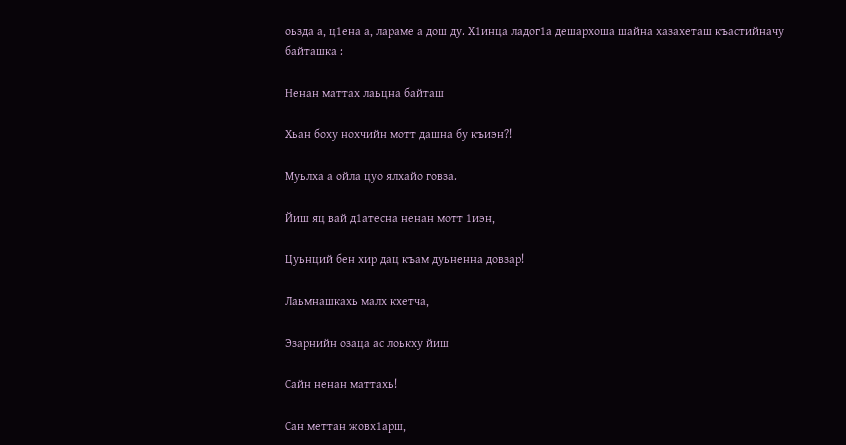оьзда а, ц1ена а, лараме а дош ду. Х1инца ладог1а дешархоша шайна хазахеташ къастийначу байташка :

Ненан маттах лаьцна байташ

Хьан боху нохчийн мотт дашна бу къиэн?!

Муьлха а ойла цуо ялхайо говза.

Йиш яц вай д1атесна ненан мотт 1иэн,

Цуьнций бен хир дац къам дуьненна довзар!

Лаьмнашкахь малх кхетча,

Эзарнийн озаца ас лоькху йиш

Сайн ненан маттахь!

Сан меттан жовх1арш,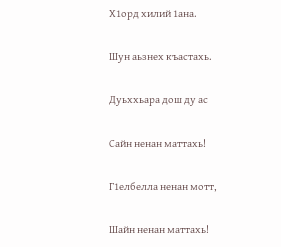Х1орд хилий 1ана.

Шун аьзнех къастахь.

Дуьххьара дош ду ас

Сайн ненан маттахь!

Г1елбелла ненан мотт,

Шайн ненан маттахь!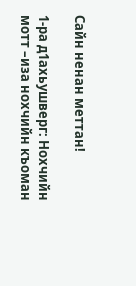Сайн ненан меттан!

1-ра д1ахьушверг: Нохчийн мотт –иза нохчийн къоман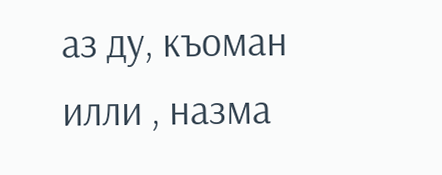аз ду, къоман илли , назма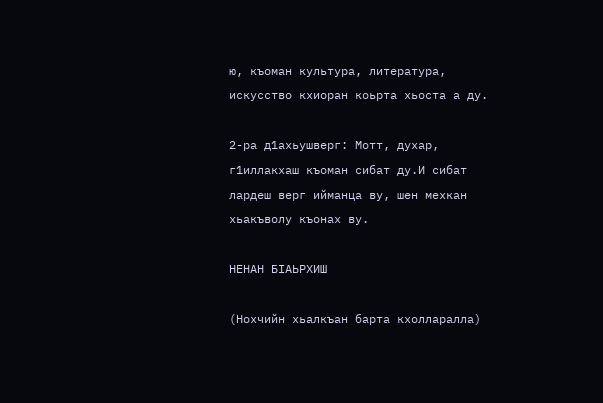ю, къоман культура, литература, искусство кхиоран коьрта хьоста а ду.

2-ра д1ахьушверг: Мотт, духар, г1иллакхаш къоман сибат ду.И сибат лардеш верг ийманца ву, шен мехкан хьакъволу къонах ву.

НЕНАН БIАЬРХИШ

(Нохчийн хьалкъан барта кхолларалла)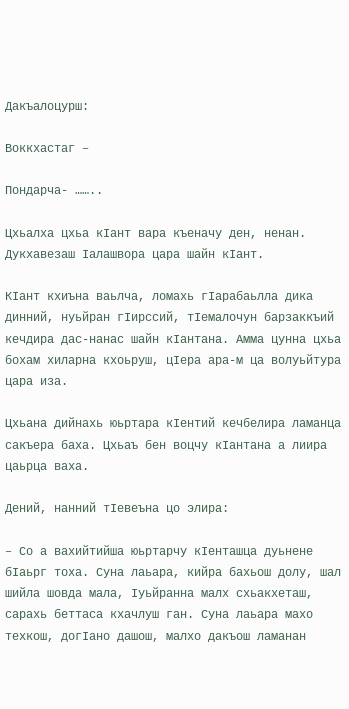Дакъалоцурш:

Воккхастаг –

Пондарча- ……..

Цхьалха цхьа кIант вара къеначу ден, ненан. Дукхавезаш Iалашвора цара шайн кIант.

КIант кхиъна ваьлча, ломахь гIарабаьлла дика динний, нуьйран гIирссий, тIемалочун барзаккъий кечдира дас-нанас шайн кIантана. Амма цунна цхьа бохам хиларна кхоьруш, цIера ара-м ца волуьйтура цара иза.

Цхьана дийнахь юьртара кIентий кечбелира ламанца сакъера баха. Цхьаъ бен воцчу кIантана а лиира цаьрца ваха.

Дений, нанний тIевеъна цо элира:

– Со а вахийтийша юьртарчу кIенташца дуьнене бIаьрг тоха. Суна лаьара, кийра бахьош долу, шал шийла шовда мала, Iуьйранна малх схьакхеташ, сарахь беттаса кхачлуш ган. Суна лаьара махо техкош, догIано дашош, малхо дакъош ламанан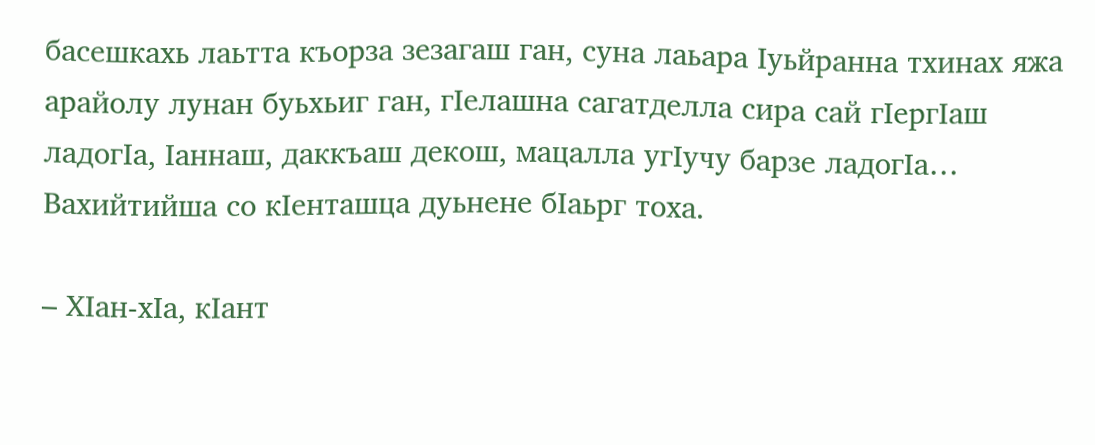басешкахь лаьтта къорза зезагаш ган, суна лаьара Iуьйранна тхинах яжа арайолу лунан буьхьиг ган, гIелашна сагатделла сира сай гIергIаш ладогIа, Iаннаш, даккъаш декош, мацалла угIучу барзе ладогIа… Вахийтийша со кIенташца дуьнене бIаьрг тоха.

– ХIан-хIа, кIант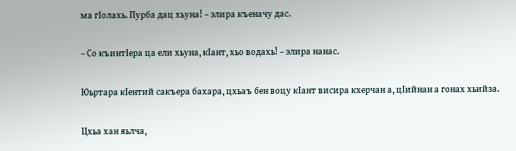ма гIолахь. Пурба дац хьуна! – элира къеначу дас.

– Со къинтIера ца ели хьуна, кIант, хьо водахь! – элира нанас.

Юьртара кIентий сакъера бахара, цхьаъ бен воцу кIант висира кхерчан а, цIийнан а гонах хьийза.

Цхьа хан яьлча,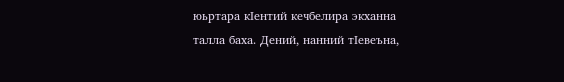юьртара кIентий кечбелира экханна талла баха. Дений, нанний тIевеъна,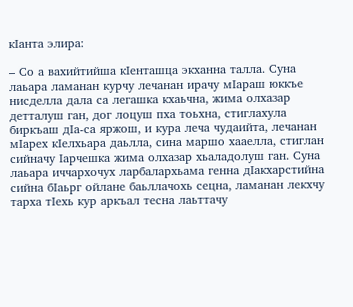кIанта элира:

– Со а вахийтийша кIенташца экханна талла. Суна лаьара ламанан курчу лечанан ирачу мIараш юккъе нисделла дала са легашка кхаьчна, жима олхазар детталуш ган, дог лоцуш пха тоьхна, стиглахула биркъаш дIа-са яржош, и кура леча чудаийта, лечанан мIарех кIелхьара даьлла, сина маршо хааелла, стиглан сийначу Iарчешка жима олхазар хьаладолуш ган. Суна лаьара иччархочух ларбалархьама генна дIакхарстийна сийна бIаьрг ойлане баьллачохь сецна, ламанан лекхчу тарха тIехь кур аркъал тесна лаьттачу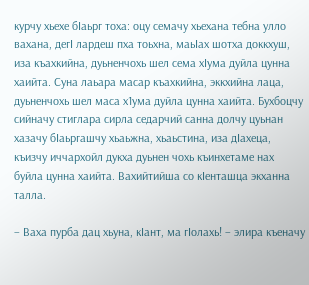курчу хьехе бIаьрг тоха: оцу семачу хьехана тебна улло вахана, дегI лардеш пха тоьхна, маьIах шотха доккхуш, иза къахкийна, дуьненчохь шел сема хIума дуйла цунна хаийта. Суна лаьара масар къахкийна, эккхийна лаца, дуьненчохь шел маса х1ума дуйла цунна хаийта. Бухбоцчу сийначу стиглара сирла седарчий санна долчу цуьнан хазачу бIаьргашчу хьаьжна, хьаьстина, иза дIахеца, къизчу иччархойл дукха дуьнен чохь къинхетаме нах буйла цунна хаийта. Вахийтийша со кIенташца экханна талла.

– Ваха пурба дац хьуна, кIант, ма гIолахь! – элира къеначу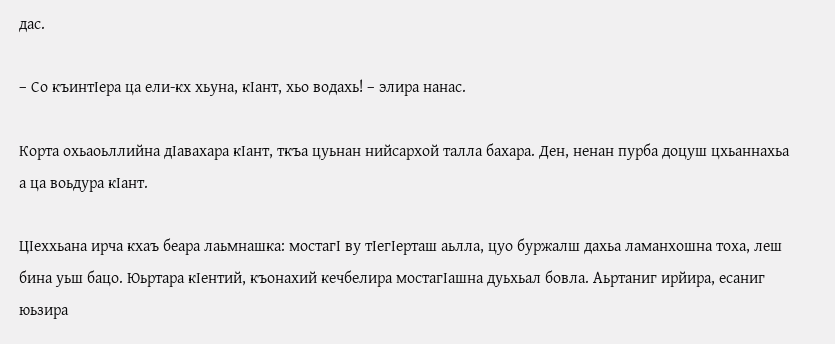дас.

– Со къинтIера ца ели-кх хьуна, кIант, хьо водахь! – элира нанас.

Корта охьаоьллийна дIавахара кIант, ткъа цуьнан нийсархой талла бахара. Ден, ненан пурба доцуш цхьаннахьа а ца воьдура кIант.

ЦIеххьана ирча кхаъ беара лаьмнашка: мостагI ву тIегIерташ аьлла, цуо буржалш дахьа ламанхошна тоха, леш бина уьш бацо. Юьртара кIентий, къонахий кечбелира мостагIашна дуьхьал бовла. Аьртаниг ирйира, есаниг юьзира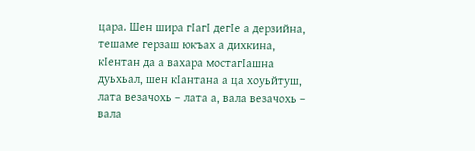цара. Шен шира гIагI дегIе а дерзийна, тешаме герзаш юкъах а дихкина, кIентан да а вахара мостагIашна дуьхьал, шен кIантана а ца хоуьйтуш, лата везачохь – лата а, вала везачохь – вала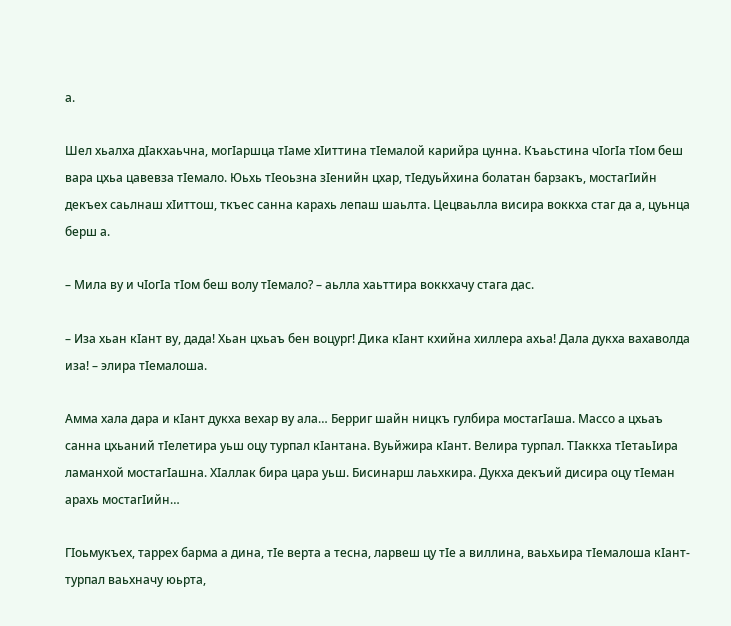а.

Шел хьалха дIакхаьчна, могIаршца тIаме хIиттина тIемалой карийра цунна. Къаьстина чIогIа тIом беш вара цхьа цавевза тIемало. Юьхь тIеоьзна зIенийн цхар, тIедуьйхина болатан барзакъ, мостагIийн декъех саьлнаш хIиттош, ткъес санна карахь лепаш шаьлта. Цецваьлла висира воккха стаг да а, цуьнца берш а.

– Мила ву и чIогIа тIом беш волу тIемало? – аьлла хаьттира воккхачу стага дас.

– Иза хьан кIант ву, дада! Хьан цхьаъ бен воцург! Дика кIант кхийна хиллера ахьа! Дала дукха вахаволда иза! – элира тIемалоша.

Амма хала дара и кIант дукха вехар ву ала… Берриг шайн ницкъ гулбира мостагIаша. Массо а цхьаъ санна цхьаний тIелетира уьш оцу турпал кIантана. Вуьйжира кIант. Велира турпал. ТIаккха тIетаьIира ламанхой мостагIашна. ХIаллак бира цара уьш. Бисинарш лаьхкира. Дукха декъий дисира оцу тIеман арахь мостагIийн…

ГIоьмукъех, таррех барма а дина, тIе верта а тесна, ларвеш цу тIе а виллина, ваьхьира тIемалоша кIант-турпал ваьхначу юьрта,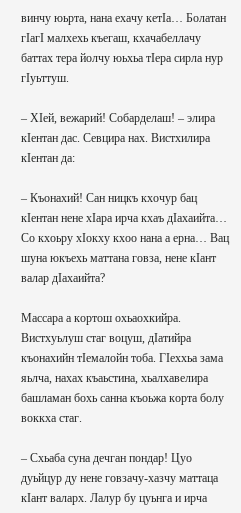винчу юьрта, нана ехачу кетIа… Болатан гIагI малхехь къегаш, кхачабеллачу баттах тера йолчу юьхьа тIера сирла нур гIуьттуш.

– ХIей, вежарий! Собарделаш! – элира кIентан дас. Севцира нах. Вистхилира кIентан да:

– Къонахий! Сан ницкъ кхочур бац кIентан нене хIара ирча кхаъ дIахаийта… Со кхоьру хIокху кхоо нана а ерна… Вац шуна юкъехь маттана говза, нене кIант валар дIахаийта?

Массара а кортош охьаохкийра. Вистхуьлуш стаг воцуш, дIатийра къонахийн тIемалойн тоба. ГIеххьа зама яьлча, нахах къаьстина, хьалхавелира башламан бохь санна къоьжа корта болу воккха стаг.

– Схьаба суна дечган пондар! Цуо дуьйцур ду нене говзачу-хазчу маттаца кIант валарх. Лалур бу цуьнга и ирча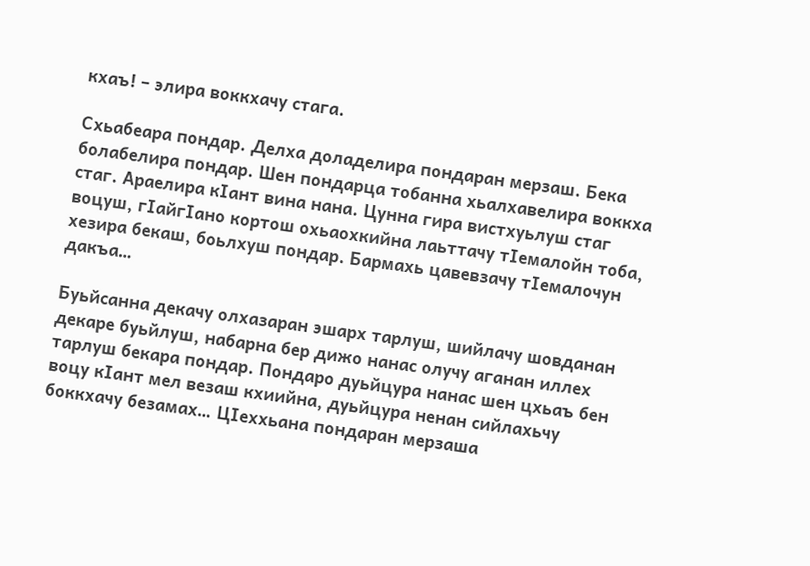кхаъ! – элира воккхачу стага.

Схьабеара пондар. Делха доладелира пондаран мерзаш. Бека болабелира пондар. Шен пондарца тобанна хьалхавелира воккха стаг. Араелира кIант вина нана. Цунна гира вистхуьлуш стаг воцуш, гIайгIано кортош охьаохкийна лаьттачу тIемалойн тоба, хезира бекаш, боьлхуш пондар. Бармахь цавевзачу тIемалочун дакъа…

Буьйсанна декачу олхазаран эшарх тарлуш, шийлачу шовданан декаре буьйлуш, набарна бер дижо нанас олучу аганан иллех тарлуш бекара пондар. Пондаро дуьйцура нанас шен цхьаъ бен воцу кIант мел везаш кхиийна, дуьйцура ненан сийлахьчу боккхачу безамах… ЦIеххьана пондаран мерзаша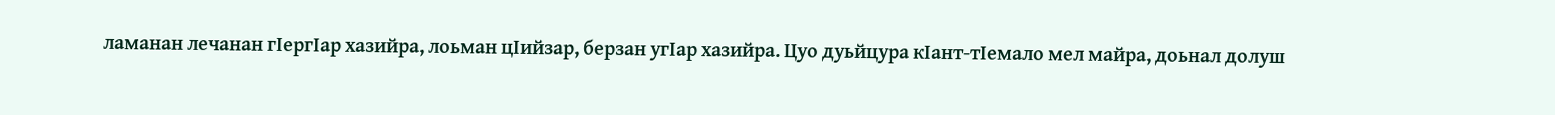ламанан лечанан гIергIар хазийра, лоьман цIийзар, берзан угIар хазийра. Цуо дуьйцура кIант-тIемало мел майра, доьнал долуш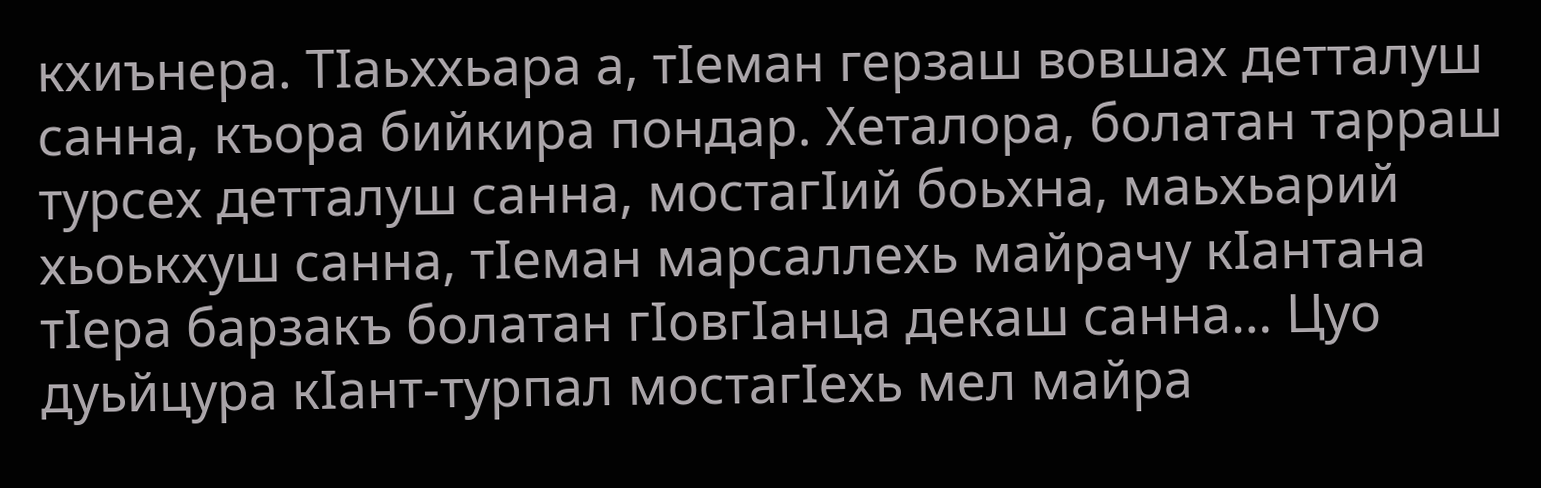кхиънера. ТIаьххьара а, тIеман герзаш вовшах детталуш санна, къора бийкира пондар. Хеталора, болатан тарраш турсех детталуш санна, мостагIий боьхна, маьхьарий хьоькхуш санна, тIеман марсаллехь майрачу кIантана тIера барзакъ болатан гIовгIанца декаш санна… Цуо дуьйцура кIант-турпал мостагIехь мел майра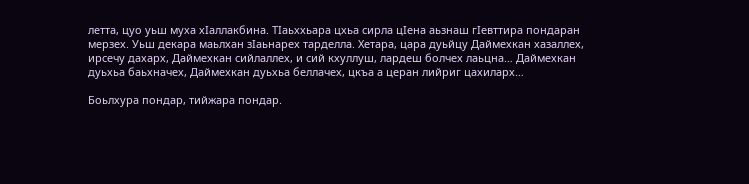летта, цуо уьш муха хIаллакбина. ТIаьххьара цхьа сирла цIена аьзнаш гIевттира пондаран мерзех. Уьш декара маьлхан зIаьнарех тарделла. Хетара, цара дуьйцу Даймехкан хазаллех, ирсечу дахарх, Даймехкан сийлаллех, и сий кхуллуш, лардеш болчех лаьцна… Даймехкан дуьхьа баьхначех, Даймехкан дуьхьа беллачех, цкъа а церан лийриг цахиларх…

Боьлхура пондар, тийжара пондар.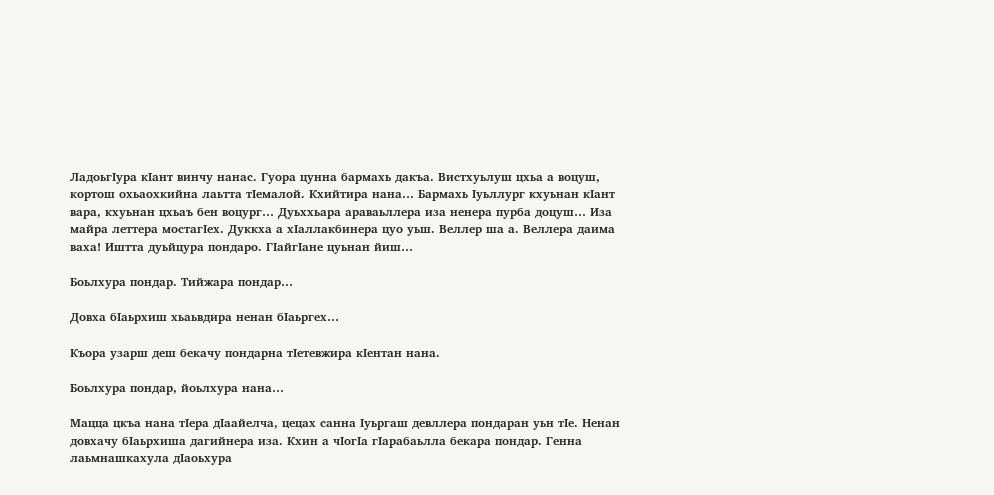ЛадоьгIура кIант винчу нанас. Гуора цунна бармахь дакъа. Вистхуьлуш цхьа а воцуш, кортош охьаохкийна лаьтта тIемалой. Кхийтира нана… Бармахь Iуьллург кхуьнан кIант вара, кхуьнан цхьаъ бен воцург… Дуьххьара араваьллера иза ненера пурба доцуш… Иза майра леттера мостагIех. Дуккха а хIаллакбинера цуо уьш. Веллер ша а. Веллера даима ваха! Иштта дуьйцура пондаро. ГIайгIане цуьнан йиш…

Боьлхура пондар. Тийжара пондар…

Довха бIаьрхиш хьаьвдира ненан бIаьргех…

Къора узарш деш бекачу пондарна тIетевжира кIентан нана.

Боьлхура пондар, йоьлхура нана…

Мацца цкъа нана тIера дIаайелча, цецах санна Iуьргаш девллера пондаран уьн тIе. Ненан довхачу бIаьрхиша дагийнера иза. Кхин а чIогIа гIарабаьлла бекара пондар. Генна лаьмнашкахула дIаоьхура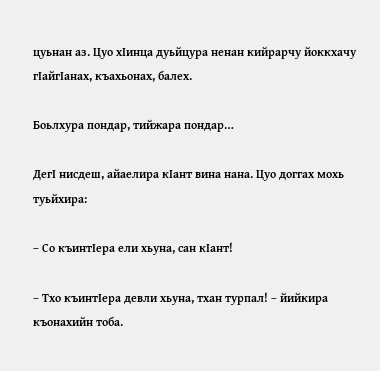цуьнан аз. Цуо хIинца дуьйцура ненан кийрарчу йоккхачу гIайгIанах, къахьонах, балех.

Боьлхура пондар, тийжара пондар…

ДегI нисдеш, айаелира кIант вина нана. Цуо доггах мохь туьйхира:

– Со къинтIера ели хьуна, сан кIант!

– Тхо къинтIера девли хьуна, тхан турпал! – йийкира къонахийн тоба.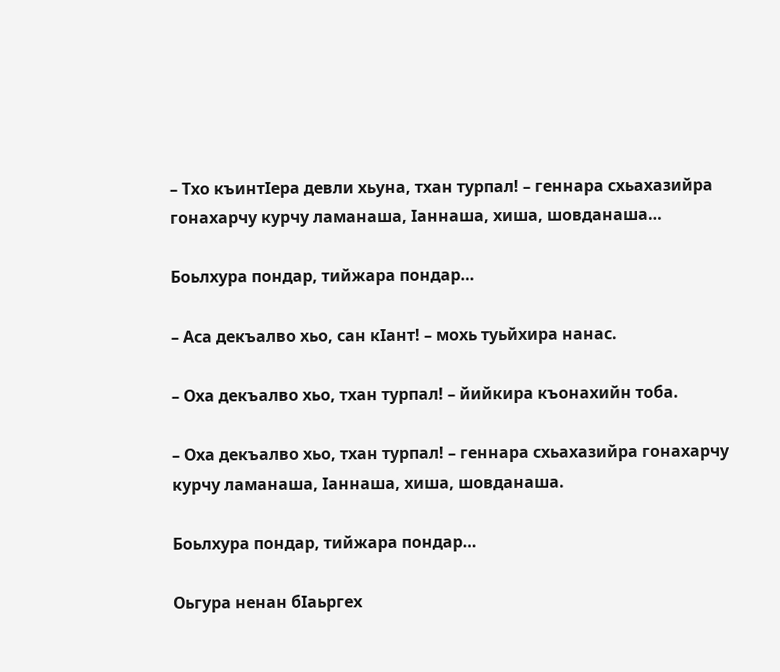– Тхо къинтIера девли хьуна, тхан турпал! – геннара схьахазийра гонахарчу курчу ламанаша, Iаннаша, хиша, шовданаша…

Боьлхура пондар, тийжара пондар…

– Аса декъалво хьо, сан кIант! – мохь туьйхира нанас.

– Оха декъалво хьо, тхан турпал! – йийкира къонахийн тоба.

– Оха декъалво хьо, тхан турпал! – геннара схьахазийра гонахарчу курчу ламанаша, Iаннаша, хиша, шовданаша.

Боьлхура пондар, тийжара пондар…

Оьгура ненан бIаьргех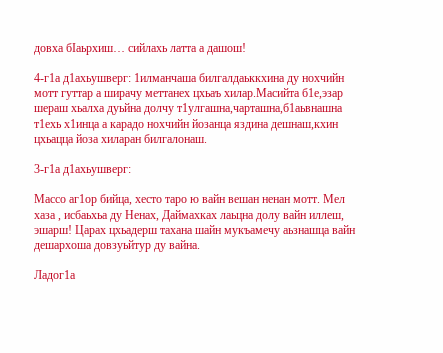довха бIаьрхиш… сийлахь латта а дашош!

4-г1а д1ахьушверг: 1илманчаша билгалдаьккхина ду нохчийн мотт гуттар а ширачу меттанех цхьаъ хилар.Масийта б1е,эзар шераш хьалха дуьйна долчу т1улгашна,чарташна,б1аьвнашна т1ехь х1инца а карадо нохчийн йозанца яздина дешнаш,кхин цхьацца йоза хиларан билгалонаш.

3-г1а д1ахьушверг:

Массо аг1ор бийца, хесто таро ю вайн вешан ненан мотт. Мел хаза , исбаьхьа ду Ненах, Даймахках лаьцна долу вайн иллеш, эшарш! Царах цхьадерш тахана шайн мукъамечу аьзнашца вайн дешархоша довзуьйтур ду вайна.

Ладог1а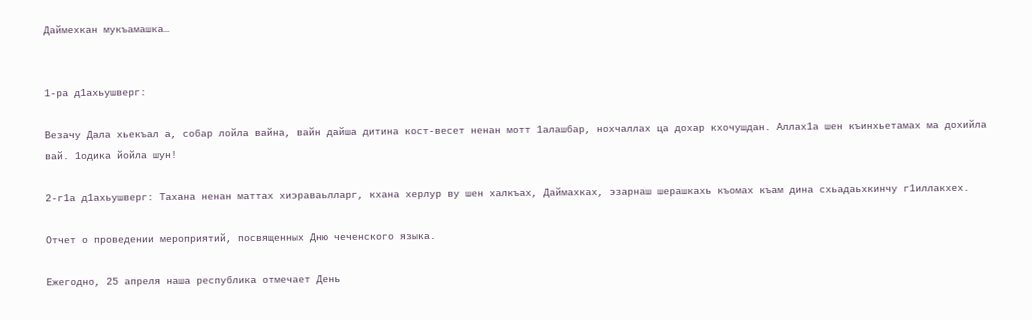Даймехкан мукъамашка…


1-ра д1ахьушверг:

Везачу Дала хьекъал а, собар лойла вайна, вайн дайша дитина кост-весет ненан мотт 1алашбар, нохчаллах ца дохар кхочушдан. Аллах1а шен къинхьетамах ма дохийла вай. 1одика йойла шун!

2-г1а д1ахьушверг: Тахана ненан маттах хиэраваьлларг, кхана херлур ву шен халкъах, Даймахках, эзарнаш шерашкахь къомах къам дина схьадаьхкинчу г1иллакхех.

Отчет о проведении мероприятий, посвященных Дню чеченского языка.

Ежегодно, 25 апреля наша республика отмечает День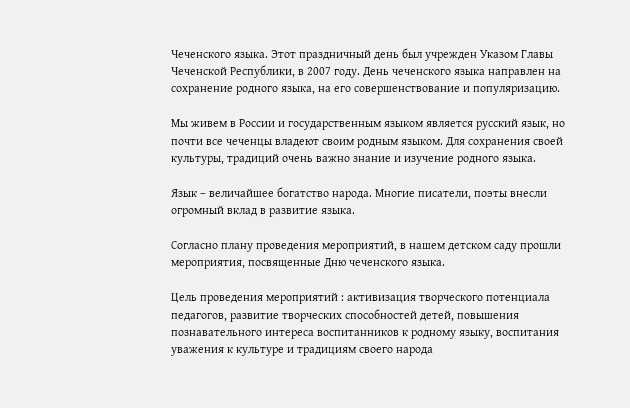Чеченского языка. Этот праздничный день был учрежден Указом Главы Чеченской Республики, в 2007 году. День чеченского языка направлен на сохранение родного языка, на его совершенствование и популяризацию.

Мы живем в России и государственным языком является русский язык, но почти все чеченцы владеют своим родным языком. Для сохранения своей культуры, традиций очень важно знание и изучение родного языка.

Язык – величайшее богатство народа. Многие писатели, поэты внесли огромный вклад в развитие языка.

Согласно плану проведения мероприятий, в нашем детском саду прошли мероприятия, посвященные Дню чеченского языка.

Цель проведения мероприятий : активизация творческого потенциала педагогов, развитие творческих способностей детей, повышения познавательного интереса воспитанников к родному языку, воспитания уважения к культуре и традициям своего народа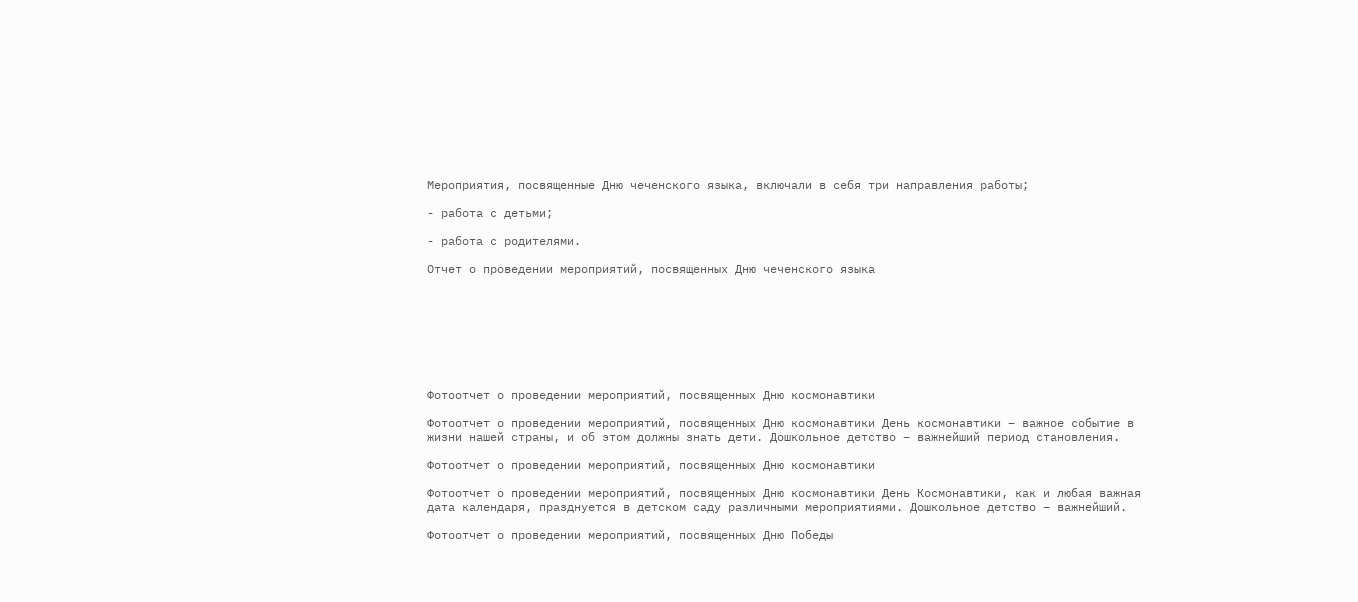Мероприятия, посвященные Дню чеченского языка, включали в себя три направления работы;

- работа с детьми;

- работа с родителями.

Отчет о проведении мероприятий, посвященных Дню чеченского языка








Фотоотчет о проведении мероприятий, посвященных Дню космонавтики

Фотоотчет о проведении мероприятий, посвященных Дню космонавтики День космонавтики – важное событие в жизни нашей страны, и об этом должны знать дети. Дошкольное детство – важнейший период становления.

Фотоотчет о проведении мероприятий, посвященных Дню космонавтики

Фотоотчет о проведении мероприятий, посвященных Дню космонавтики День Космонавтики, как и любая важная дата календаря, празднуется в детском саду различными мероприятиями. Дошкольное детство – важнейший.

Фотоотчет о проведении мероприятий, посвященных Дню Победы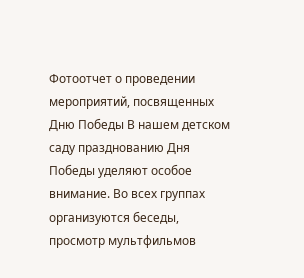Фотоотчет о проведении мероприятий, посвященных Дню Победы В нашем детском саду празднованию Дня Победы уделяют особое внимание. Во всех группах организуются беседы, просмотр мультфильмов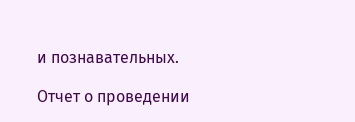и познавательных.

Отчет о проведении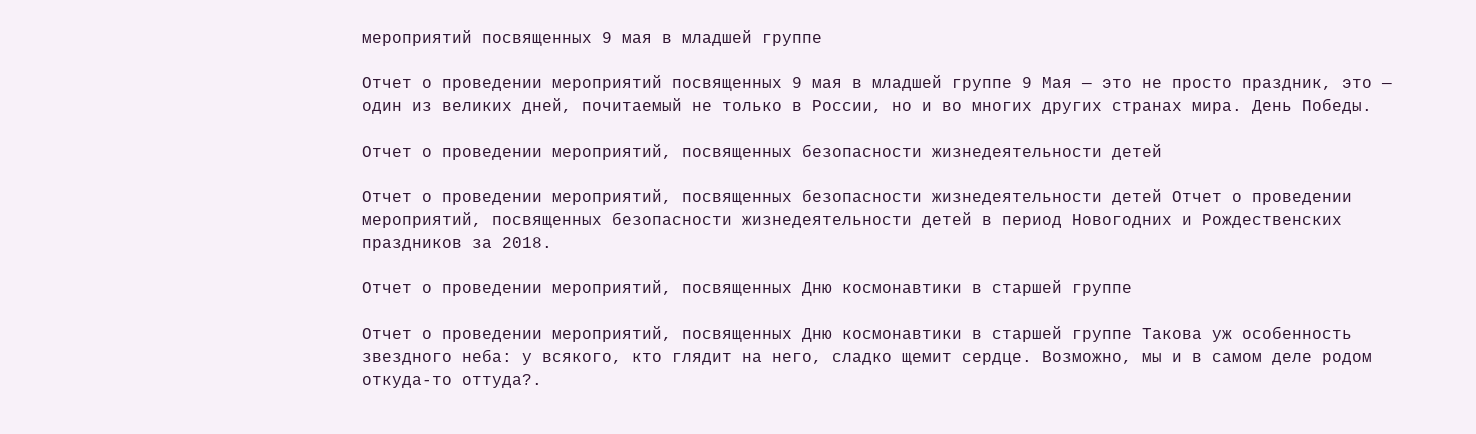мероприятий посвященных 9 мая в младшей группе

Отчет о проведении мероприятий посвященных 9 мая в младшей группе 9 Мая — это не просто праздник, это — один из великих дней, почитаемый не только в России, но и во многих других странах мира. День Победы.

Отчет о проведении мероприятий, посвященных безопасности жизнедеятельности детей

Отчет о проведении мероприятий, посвященных безопасности жизнедеятельности детей Отчет о проведении мероприятий, посвященных безопасности жизнедеятельности детей в период Новогодних и Рождественских праздников за 2018.

Отчет о проведении мероприятий, посвященных Дню космонавтики в старшей группе

Отчет о проведении мероприятий, посвященных Дню космонавтики в старшей группе Такова уж особенность звездного неба: у всякого, кто глядит на него, сладко щемит сердце. Возможно, мы и в самом деле родом откуда-то оттуда?.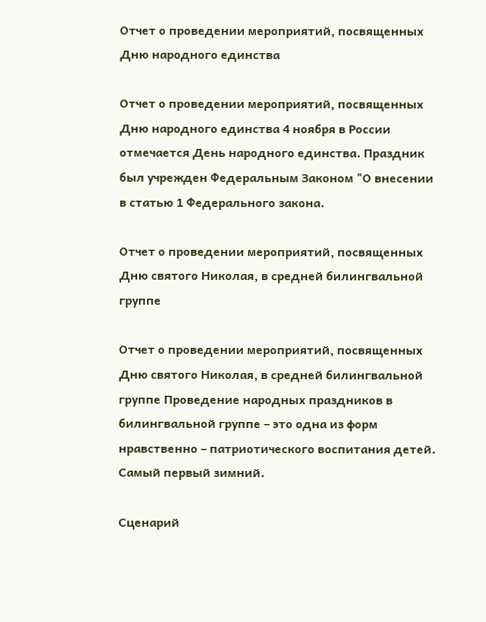Отчет о проведении мероприятий, посвященных Дню народного единства

Отчет о проведении мероприятий, посвященных Дню народного единства 4 ноября в России отмечается День народного единства. Праздник был учрежден Федеральным Законом "О внесении в статью 1 Федерального закона.

Отчет о проведении мероприятий, посвященных Дню святого Николая, в средней билингвальной группе

Отчет о проведении мероприятий, посвященных Дню святого Николая, в средней билингвальной группе Проведение народных праздников в билингвальной группе – это одна из форм нравственно – патриотического воспитания детей. Самый первый зимний.

Сценарий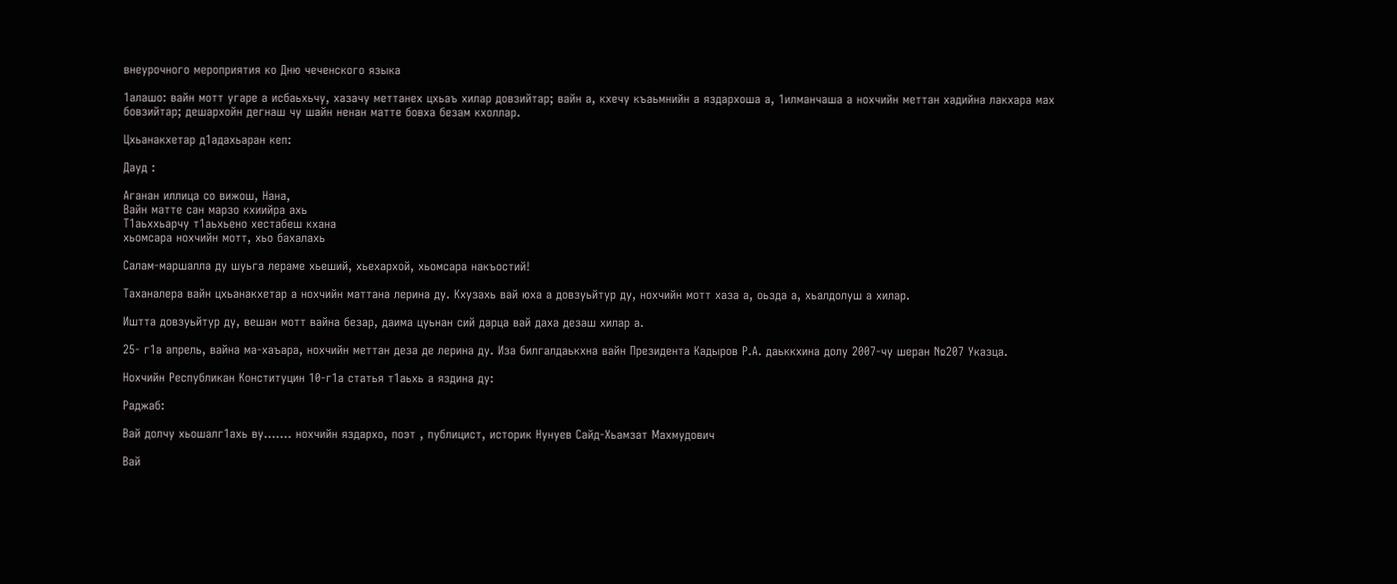внеурочного мероприятия ко Дню чеченского языка

1алашо: вайн мотт угаре а исбаьхьчу, хазачу меттанех цхьаъ хилар довзийтар; вайн а, кхечу къаьмнийн а яздархоша а, 1илманчаша а нохчийн меттан хадийна лакхара мах бовзийтар; дешархойн дегнаш чу шайн ненан матте бовха безам кхоллар.

Цхьанакхетар д1адахьаран кеп:

Дауд :

Аганан иллица со вижош, Нана,
Вайн матте сан марзо кхиийра ахь
Т1аьххьарчу т1аьхьено хестабеш кхана
хьомсара нохчийн мотт, хьо бахалахь

Салам-маршалла ду шуьга лераме хьеший, хьехархой, хьомсара накъостий!

Таханалера вайн цхьанакхетар а нохчийн маттана лерина ду. Кхузахь вай юха а довзуьйтур ду, нохчийн мотт хаза а, оьзда а, хьалдолуш а хилар.

Иштта довзуьйтур ду, вешан мотт вайна безар, даима цуьнан сий дарца вай даха дезаш хилар а.

25- г1а апрель, вайна ма-хаъара, нохчийн меттан деза де лерина ду. Иза билгалдаькхна вайн Президента Кадыров Р.А. даьккхина долу 2007-чу шеран №207 Указца.

Нохчийн Республикан Конституцин 10-г1а статья т1аьхь а яздина ду:

Раджаб:

Вай долчу хьошалг1ахь ву……. нохчийн яздархо, поэт , публицист, историк Нунуев Сайд-Хьамзат Махмудович

Вай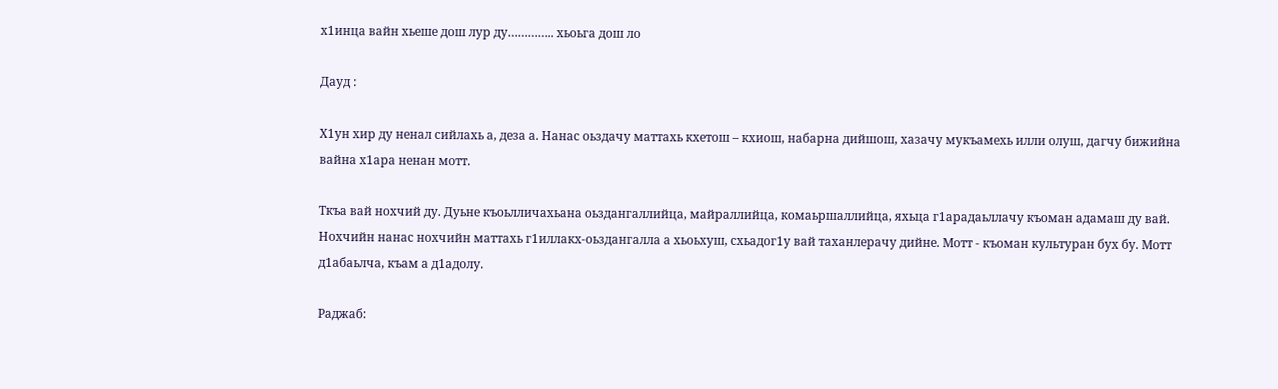х1инца вайн хьеше дош лур ду………….. хьоьга дош ло

Дауд :

Х1ун хир ду ненал сийлахь а, деза а. Нанас оьздачу маттахь кхетош – кхиош, набарна дийшош, хазачу мукъамехь илли олуш, дагчу бижийна вайна х1ара ненан мотт.

Ткъа вай нохчий ду. Дуьне къоьлличахьана оьздангаллийца, майраллийца, комаьршаллийца, яхьца г1арадаьллачу къоман адамаш ду вай. Нохчийн нанас нохчийн маттахь г1иллакх-оьздангалла а хьоьхуш, схьадог1у вай таханлерачу дийне. Мотт - къоман культуран бух бу. Мотт д1абаьлча, къам а д1адолу.

Раджаб: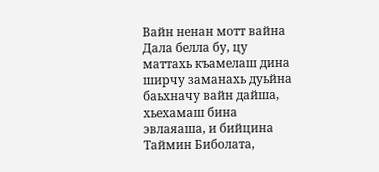Вайн ненан мотт вайна Дала белла бу, цу маттахь къамелаш дина ширчу заманахь дуьйна баьхначу вайн дайша, хьехамаш бина эвлаяаша, и бийцина Таймин Биболата,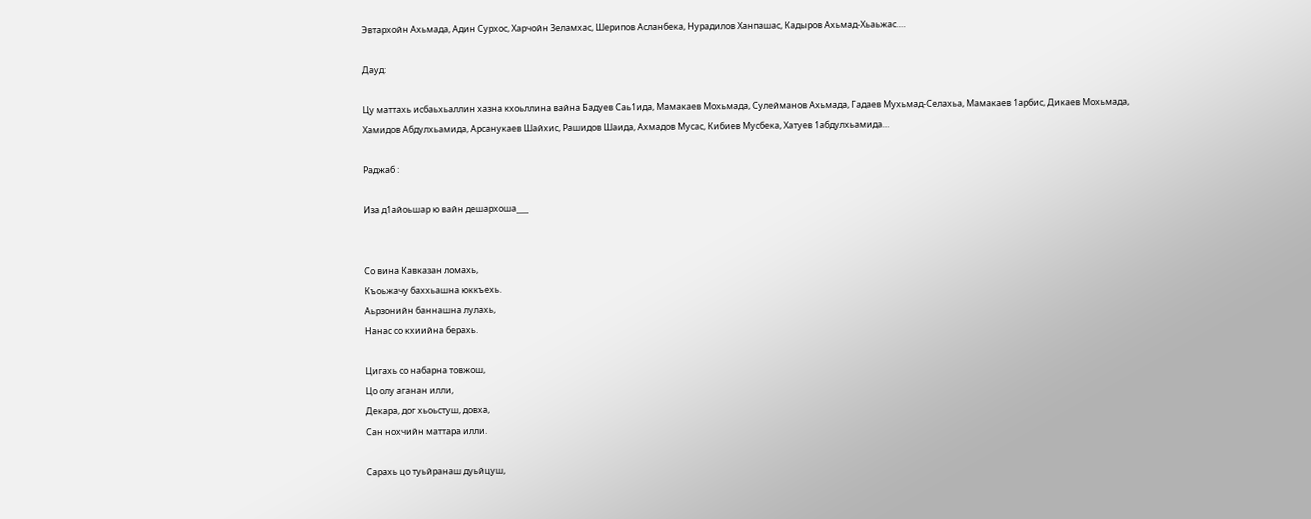Эвтархойн Ахьмада, Адин Сурхос, Харчойн Зеламхас, Шерипов Асланбека, Нурадилов Ханпашас, Кадыров Ахьмад-Хьаьжас….

Дауд:

Цу маттахь исбаьхьаллин хазна кхоьллина вайна Бадуев Саь1ида, Мамакаев Мохьмада, Сулейманов Ахьмада, Гадаев Мухьмад-Селахьа, Мамакаев 1арбис, Дикаев Мохьмада, Хамидов Абдулхьамида, Арсанукаев Шайхис, Рашидов Шаида, Ахмадов Мусас, Кибиев Мусбека, Хатуев 1абдулхьамида…

Раджаб :

Иза д1айоьшар ю вайн дешархоша___


Со вина Кавказан ломахь,
Къоьжачу баххьашна юккъехь.
Аьрзонийн баннашна лулахь,
Нанас со кхиийна берахь.

Цигахь со набарна товжош,
Цо олу аганан илли,
Декара, дог хьоьстуш, довха,
Сан нохчийн маттара илли.

Сарахь цо туьйранаш дуьйцуш,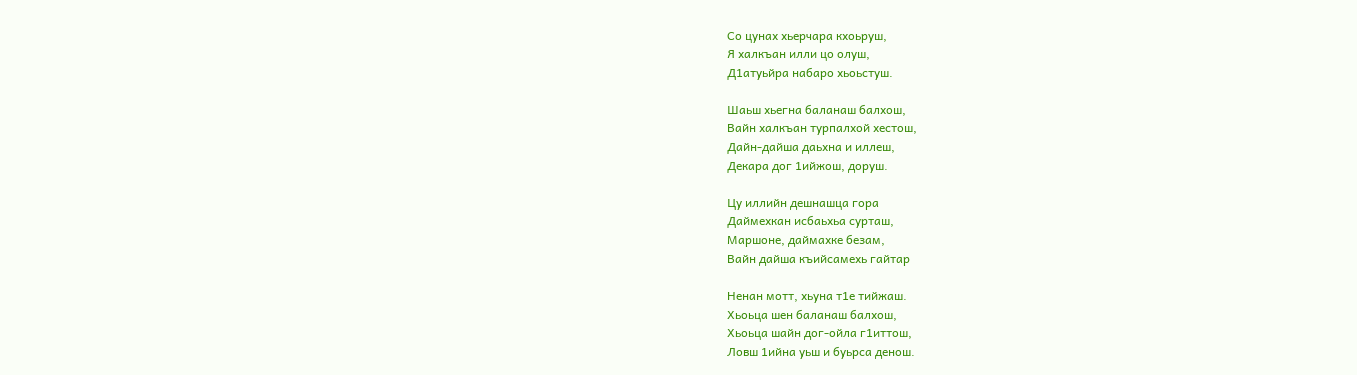Со цунах хьерчара кхоьруш,
Я халкъан илли цо олуш,
Д1атуьйра набаро хьоьстуш.

Шаьш хьегна баланаш балхош,
Вайн халкъан турпалхой хестош,
Дайн-дайша даьхна и иллеш,
Декара дог 1ийжош, доруш.

Цу иллийн дешнашца гора
Даймехкан исбаьхьа сурташ,
Маршоне, даймахке безам,
Вайн дайша къийсамехь гайтар

Ненан мотт, хьуна т1е тийжаш.
Хьоьца шен баланаш балхош,
Хьоьца шайн дог-ойла г1иттош,
Ловш 1ийна уьш и буьрса денош.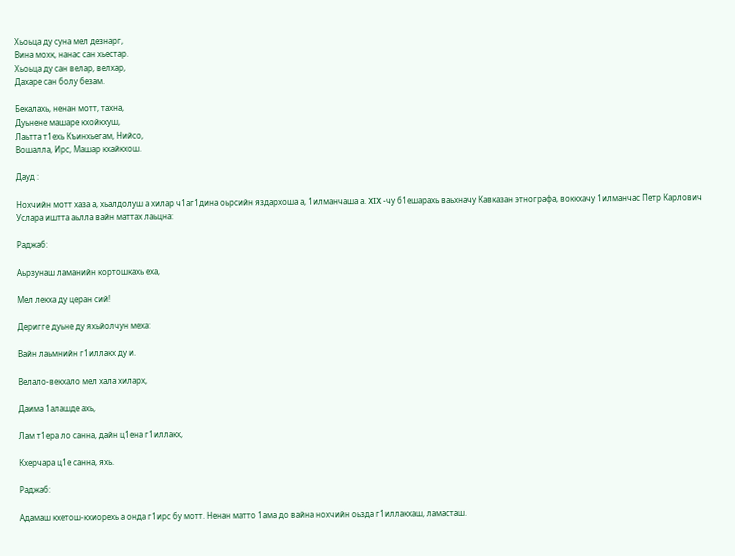Хьоьца ду суна мел дезнарг,
Вина мохк, нанас сан хьестар.
Хьоьца ду сан велар, велхар,
Дахаре сан болу безам.

Бекалахь, ненан мотт, тахна,
Дуьнене машаре кхойкхуш,
Лаьтта т1ехь Къинхьегам, Нийсо,
Вошалла, Ирс, Машар кхайкхош.

Дауд :

Нохчийн мотт хаза а, хьалдолуш а хилар ч1аг1дина оьрсийн яздархоша а, 1илманчаша а. XIX -чу б1ешарахь ваьхначу Кавказан этнографа, воккхачу 1илманчас Петр Карлович Услара иштта аьлла вайн маттах лаьцна:

Раджаб:

Аьрзунаш ламанийн кортошкахь еха,

Мел лекха ду церан сий!

Деригге дуьне ду яхьйолчун меха:

Вайн лаьмнийн г1иллакх ду и.

Велало-векхало мел хала хиларх,

Даима 1алашде ахь,

Лам т1ера ло санна, дайн ц1ена г1иллакх,

Кхерчара ц1е санна, яхь.

Раджаб:

Адамаш кхетош-кхиорехь а онда г1ирс бу мотт. Ненан матто 1ама до вайна нохчийн оьзда г1иллакхаш, ламасташ.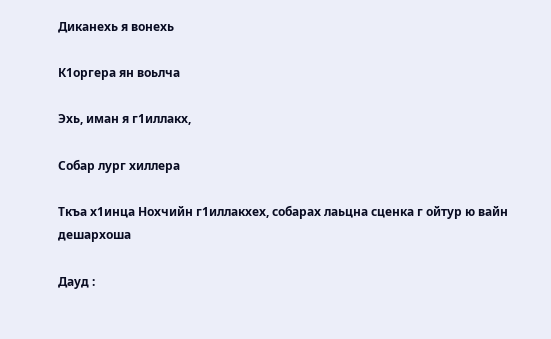Диканехь я вонехь

К1оргера ян воьлча

Эхь, иман я г1иллакх,

Собар лург хиллера

Ткъа х1инца Нохчийн г1иллакхех, собарах лаьцна сценка г ойтур ю вайн дешархоша

Дауд :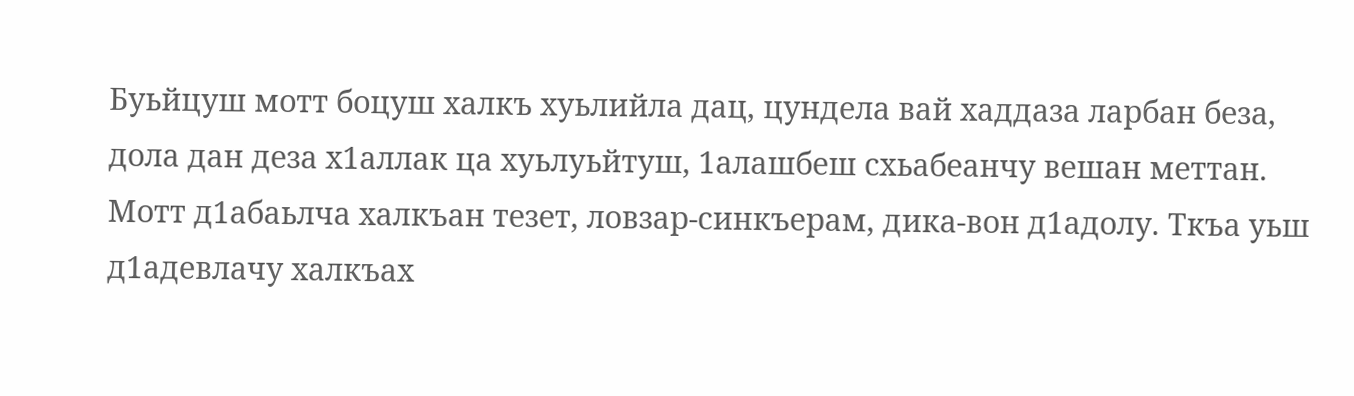Буьйцуш мотт боцуш халкъ хуьлийла дац, цундела вай хаддаза ларбан беза, дола дан деза х1аллак ца хуьлуьйтуш, 1алашбеш схьабеанчу вешан меттан. Мотт д1абаьлча халкъан тезет, ловзар-синкъерам, дика-вон д1адолу. Ткъа уьш д1адевлачу халкъах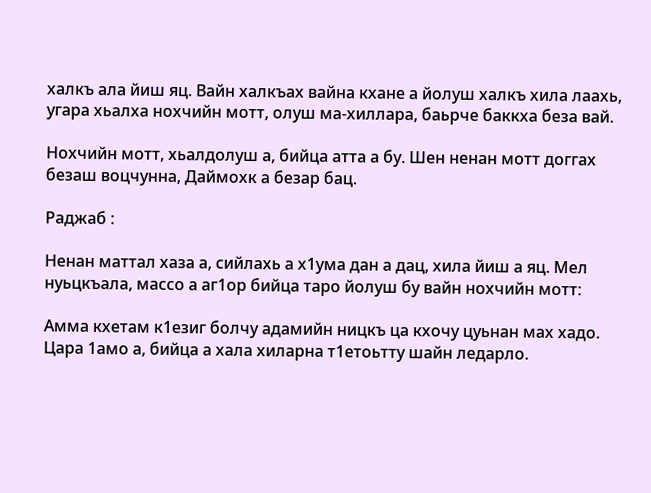халкъ ала йиш яц. Вайн халкъах вайна кхане а йолуш халкъ хила лаахь, угара хьалха нохчийн мотт, олуш ма-хиллара, баьрче баккха беза вай.

Нохчийн мотт, хьалдолуш а, бийца атта а бу. Шен ненан мотт доггах безаш воцчунна, Даймохк а безар бац.

Раджаб :

Ненан маттал хаза а, сийлахь а х1ума дан а дац, хила йиш а яц. Мел нуьцкъала, массо а аг1ор бийца таро йолуш бу вайн нохчийн мотт:

Амма кхетам к1езиг болчу адамийн ницкъ ца кхочу цуьнан мах хадо. Цара 1амо а, бийца а хала хиларна т1етоьтту шайн ледарло.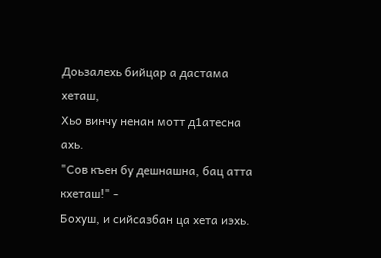Доьзалехь бийцар а дастама хеташ,
Хьо винчу ненан мотт д1атесна ахь.
"Сов къен бу дешнашна, бац атта кхеташ!" -
Бохуш, и сийсазбан ца хета иэхь.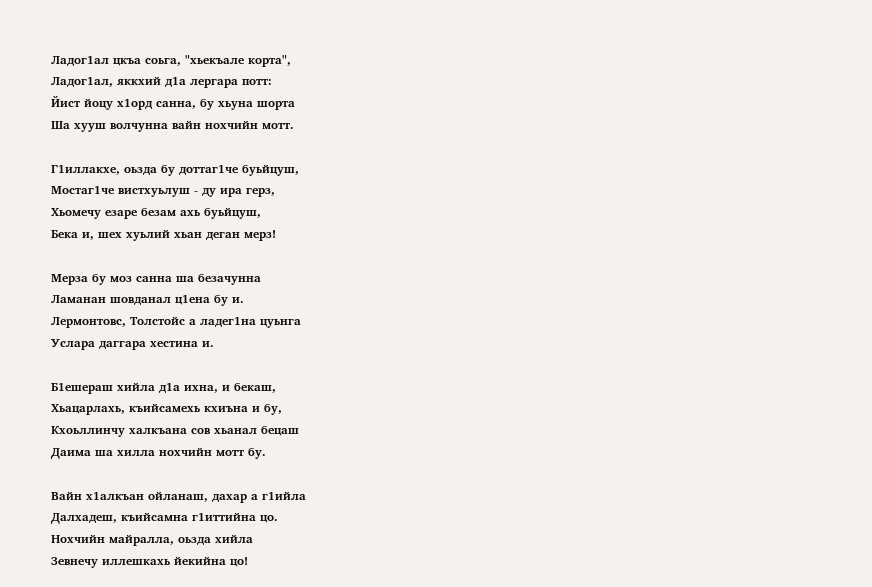Ладог1ал цкъа соьга, "хьекъале корта",
Ладог1ал, яккхий д1а лергара потт:
Йист йоцу х1орд санна, бу хьуна шорта
Ша хууш волчунна вайн нохчийн мотт.

Г1иллакхе, оьзда бу доттаг1че буьйцуш,
Мостаг1че вистхуьлуш - ду ира герз,
Хьомечу езаре безам ахь буьйцуш,
Бека и, шех хуьлий хьан деган мерз!

Мерза бу моз санна ша безачунна
Ламанан шовданал ц1ена бу и.
Лермонтовс, Толстойс а ладег1на цуьнга
Услара даггара хестина и.

Б1ешераш хийла д1а ихна, и бекаш,
Хьацарлахь, къийсамехь кхиъна и бу,
Кхоьллинчу халкъана сов хьанал бецаш
Даима ша хилла нохчийн мотт бу.

Вайн х1алкъан ойланаш, дахар а г1ийла
Далхадеш, къийсамна г1иттийна цо.
Нохчийн майралла, оьзда хийла
Зевнечу иллешкахь йекийна цо!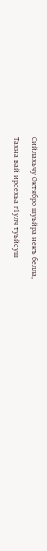Сийлахьчу Октябро шуьйра некъ белла,
Тахна вай ирсехьа г1улч туьйсуш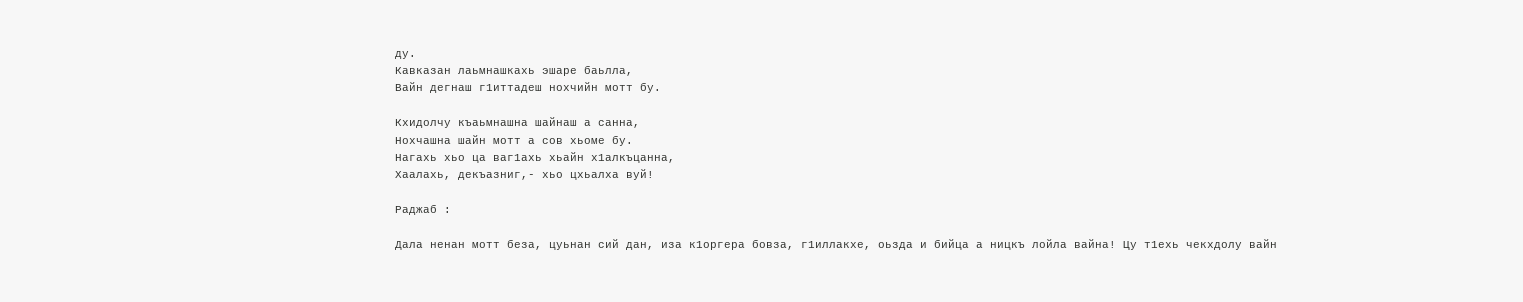ду.
Кавказан лаьмнашкахь эшаре баьлла,
Вайн дегнаш г1иттадеш нохчийн мотт бу.

Кхидолчу къаьмнашна шайнаш а санна,
Нохчашна шайн мотт а сов хьоме бу.
Нагахь хьо ца ваг1ахь хьайн х1алкъцанна,
Хаалахь, декъазниг,- хьо цхьалха вуй!

Раджаб :

Дала ненан мотт беза, цуьнан сий дан, иза к1оргера бовза, г1иллакхе, оьзда и бийца а ницкъ лойла вайна! Цу т1ехь чекхдолу вайн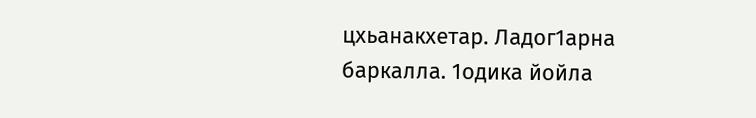цхьанакхетар. Ладог1арна баркалла. 1одика йойла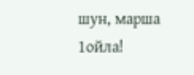шун, марша 1ойла!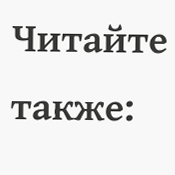Читайте также: